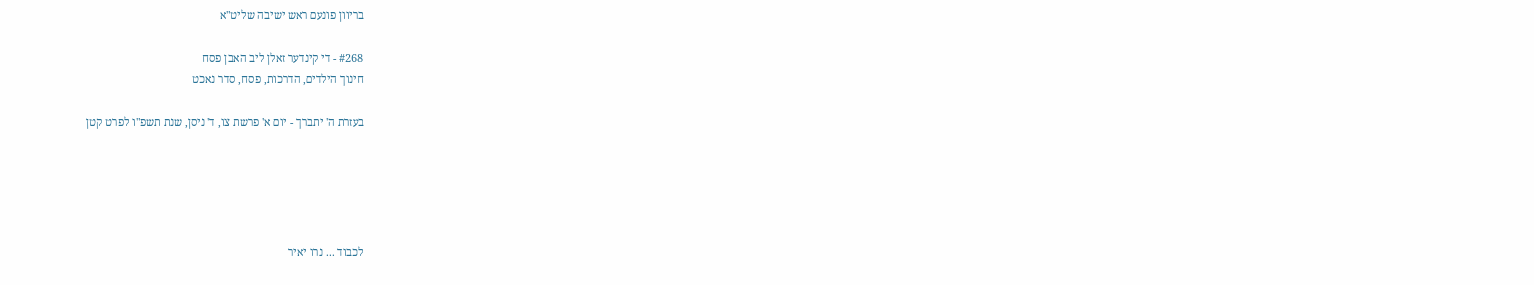בריוון פונעם ראש ישיבה שליט"א

#268 - די קינדער זאלן ליב האבן פסח
חינוך הילדים, הדרכות, פסח, סדר נאכט

בעזרת ה' יתברך - יום א' פרשת צו, ד' ניסן, שנת תשפ"ו לפרט קטן





לכבוד ... נרו יאיר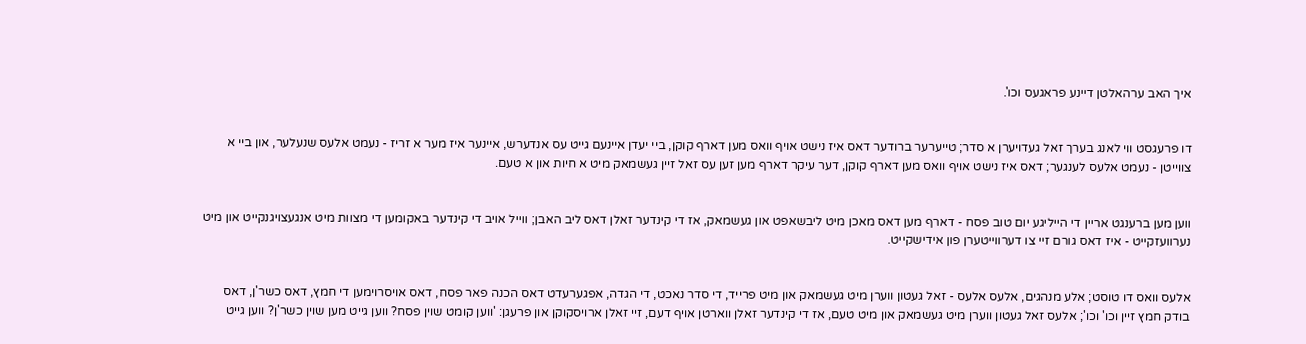איך האב ערהאלטן דיינע פראגעס וכו'.


דו פרעגסט ווי לאנג בערך זאל געדויערן א סדר; טייערער ברודער דאס איז נישט אויף וואס מען דארף קוקן, ביי יעדן איינעם גייט עס אנדערש, איינער איז מער א זריז - נעמט אלעס שנעלער, און ביי א צווייטן - נעמט אלעס לענגער; דאס איז נישט אויף וואס מען דארף קוקן, דער עיקר דארף מען זען עס זאל זיין געשמאק מיט א חיות און א טעם.


ווען מען ברענגט אריין די הייליגע יום טוב פסח - דארף מען דאס מאכן מיט ליבשאפט און געשמאק, אז די קינדער זאלן דאס ליב האבן; ווייל אויב די קינדער באקומען די מצוות מיט אנגעצויגנקייט און מיט נערוועזקייט - איז דאס גורם זיי צו דערווייטערן פון אידישקייט.


אלעס וואס דו טוסט; אלע מנהגים, אלעס אלעס - זאל געטון ווערן מיט געשמאק און מיט פרייד, די סדר נאכט, די הגדה, אפגערעדט דאס הכנה פאר פסח, דאס אויסרוימען די חמץ, דאס כשר'ן, דאס בודק חמץ זיין וכו' וכו'; אלעס זאל געטון ווערן מיט געשמאק און מיט טעם, אז די קינדער זאלן ווארטן אויף דעם, זיי זאלן ארויסקוקן און פרעגן: 'ווען קומט שוין פסח? ווען גייט מען שוין כשר'ן? ווען גייט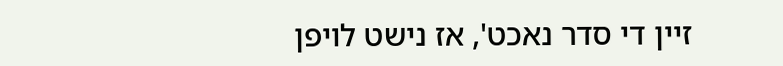זיין די סדר נאכט', אז נישט לויפן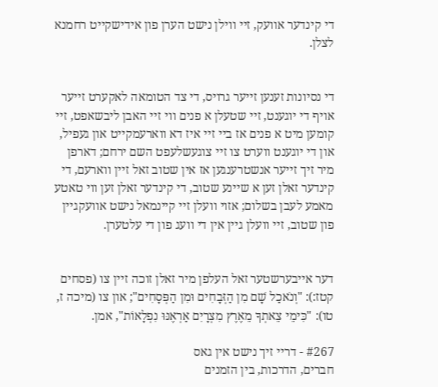די קינדער אוועק, זיי ווילן נישט הערן פון אידישקייט רחמנא לצלן.


די נסיונות זענען זייער גרויס, די צד הטומאה לאקערט זייער אויף די יוגענט, זיי שטעלן א פנים ווי זיי האבן ליבשאפט, זיי קומען מיט א פנים אז ביי זיי איז דא ווארעמקייט און געפיל, און די יוגענט ווערט צו זיי צוגעשלעפט השם ירחם; דארפן מיר זיך זייער אנשטרענגען אז אין שטוב זאל זיין ווארעם, די קינדער זאלן זען א שיינע שטוב, די קינדער זאלן זען ווי טאטע מאמע לעבן בשלום; אזוי וועלן זיי קיינמאל נישט אוועקגיין פון שטוב, זיי וועלן גיין אין די וועג פון די עלטערן.


דער אייבערשטער זאל העלפן מיר זאלן זוכה זיין צו (פסחים קטז:): "וְנֹאכַל שָׁם מִן הַזְּבָחִים וּמִן הַפְּסָחִים"; און צו (מיכה ז, טו): "כִּימֵי צֵאתְךָ מֵאֶרֶץ מִצְרָיִם אַרְאֶנּוּ נִפְלָאוֹת", אמן.

#267 - דריי זיך נישט אין גאס
חברים, הדרכות, בין הזמנים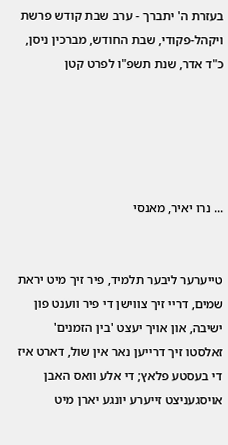בעזרת ה' יתברך - ערב שבת קודש פרשת ויקהל-פקודי, שבת החודש, מברכין ניסן, כ"ד אדר, שנת תשפ"ו לפרט קטן





... נרו יאיר, מאנסי


טייערער ליבער תלמיד, פיר זיך מיט יראת שמים, דריי זיך צווישן די פיר ווענט פון ישיבה, און אויך יעצט 'בין הזמנים' זאלסטו זיך דרייען נאר אין שול, דארט איז די בעסטע פלאץ; די אלע וואס האבן אויסגעניצט זייערע יונגע יארן מיט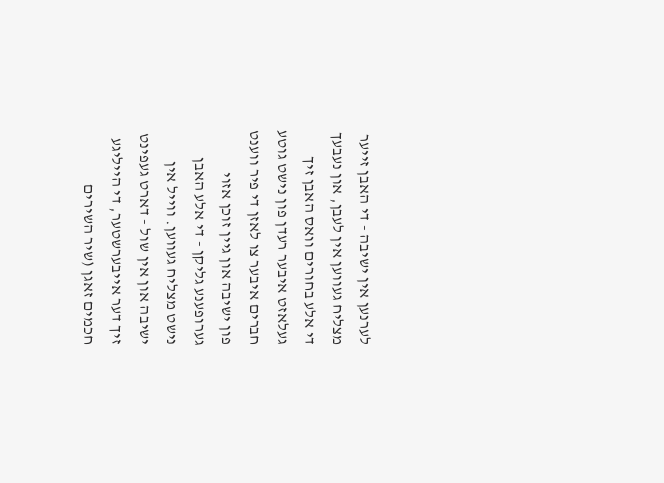לערנען אין ישיבה - די האבן זייער מצליח געווען אין לעבן, און נעבעך די אלע בחורים וואס האבן זיך געלאזט איבער רעדן פון נישט גוטע חברים איבער צו לאזן די פיר ווענט פון ישיבה און גיין זוכן אזוי גערופענע גליקן - די אלע האבן נישט מצליח געווען. ווייל אין ישיבה און אין שול - דארט געפינט זיך דער אייבערשטער, די הייליגע חכמים זאגן (שיר השירים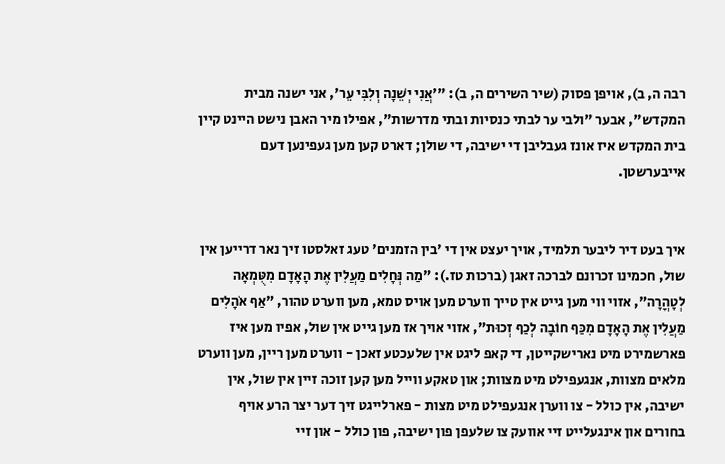רבה ה, ב), אויפן פסוק (שיר השירים ה, ב): "'אֲנִי יְשֵׁנָה וְלִבִּי עֵר', אני ישנה מבית המקדש", אבער "ולבי ער לבתי כנסיות ובתי מדרשות", אפילו מיר האבן נישט היינט קיין בית המקדש איז אונז געבליבן די ישיבה, די שולן; דארט קען מען געפינען דעם אייבערשטן.


איך בעט דיר ליבער תלמיד, אויך יעצט אין די 'בין הזמנים' טעג זאלסטו זיך נאר דרייען אין שול, חכמינו זכרונם לברכה זאגן (ברכות טז.): "מַה נְּחָלִים מַעֲלִין אֶת הָאָדָם מִטֻּמְאָה לְטָהֳרָה", אזוי ווי מען גייט אין טייך ווערט מען אויס טמא, מען ווערט טהור, "אַף אֹהָלִים מַעֲלִין אֶת הָאָדָם מִכַּף חוֹבָה לְכַף זְכוּת", אזוי אויך אז מען גייט אין שול, אפיו מען איז פארשמירט מיט נארישקייטן, די קאפ ליגט אין שלעכטע זאכן - ווערט מען ריין, מען ווערט מלאים מצוות, אנגעפילט מיט מצוות; און טאקע ווייל מען קען זוכה זיין אין שול, אין ישיבה, אין כולל - צו ווערן אנגעפילט מיט מצות - פארלייגט זיך דער יצר הרע אויף בחורים און אינגעלייט זיי אוועק צו שלעפן פון ישיבה, פון כולל - און זיי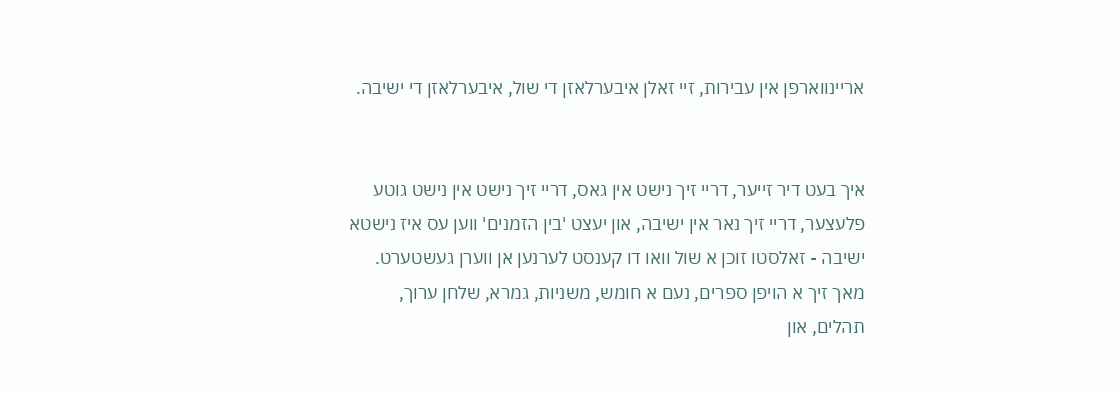אריינווארפן אין עבירות, זיי זאלן איבערלאזן די שול, איבערלאזן די ישיבה.


איך בעט דיר זייער, דריי זיך נישט אין גאס, דריי זיך נישט אין נישט גוטע פלעצער, דריי זיך נאר אין ישיבה, און יעצט 'בין הזמנים' ווען עס איז נישטא ישיבה - זאלסטו זוכן א שול וואו דו קענסט לערנען אן ווערן געשטערט. מאך זיך א הויפן ספרים, נעם א חומש, משניות, גמרא, שלחן ערוך, תהלים, און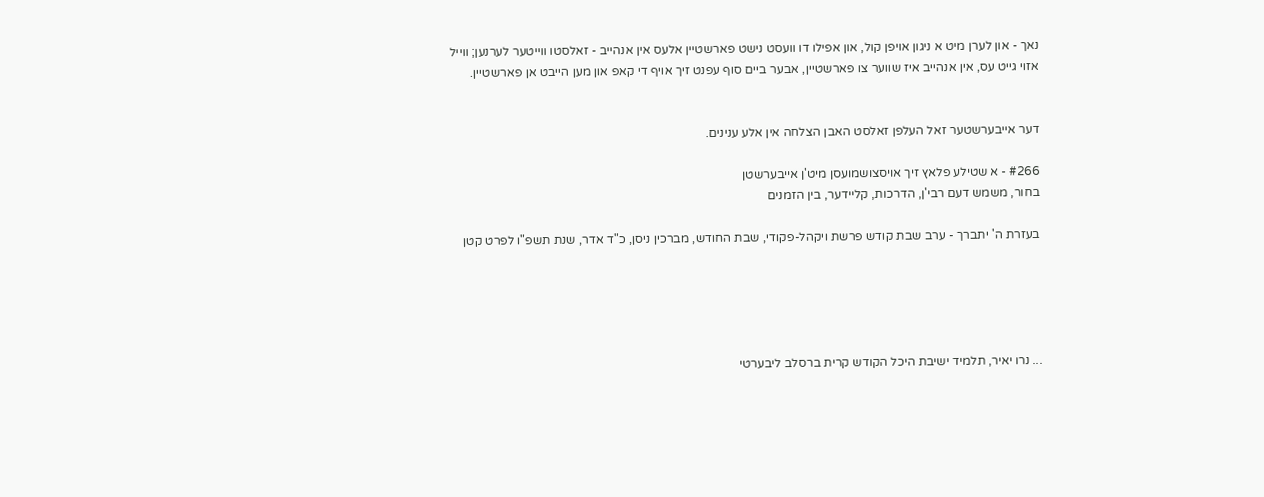נאך - און לערן מיט א ניגון אויפן קול, און אפילו דו וועסט נישט פארשטיין אלעס אין אנהייב - זאלסטו ווייטער לערנען; ווייל אזוי גייט עס, אין אנהייב איז שווער צו פארשטיין, אבער ביים סוף עפנט זיך אויף די קאפ און מען הייבט אן פארשטיין.


דער אייבערשטער זאל העלפן זאלסט האבן הצלחה אין אלע ענינים.

#266 - א שטילע פלאץ זיך אויסצושמועסן מיט'ן אייבערשטן
בחור, משמש דעם רבי'ן, הדרכות, קליידער, בין הזמנים

בעזרת ה' יתברך - ערב שבת קודש פרשת ויקהל-פקודי, שבת החודש, מברכין ניסן, כ"ד אדר, שנת תשפ"ו לפרט קטן





... נרו יאיר, תלמיד ישיבת היכל הקודש קרית ברסלב ליבערטי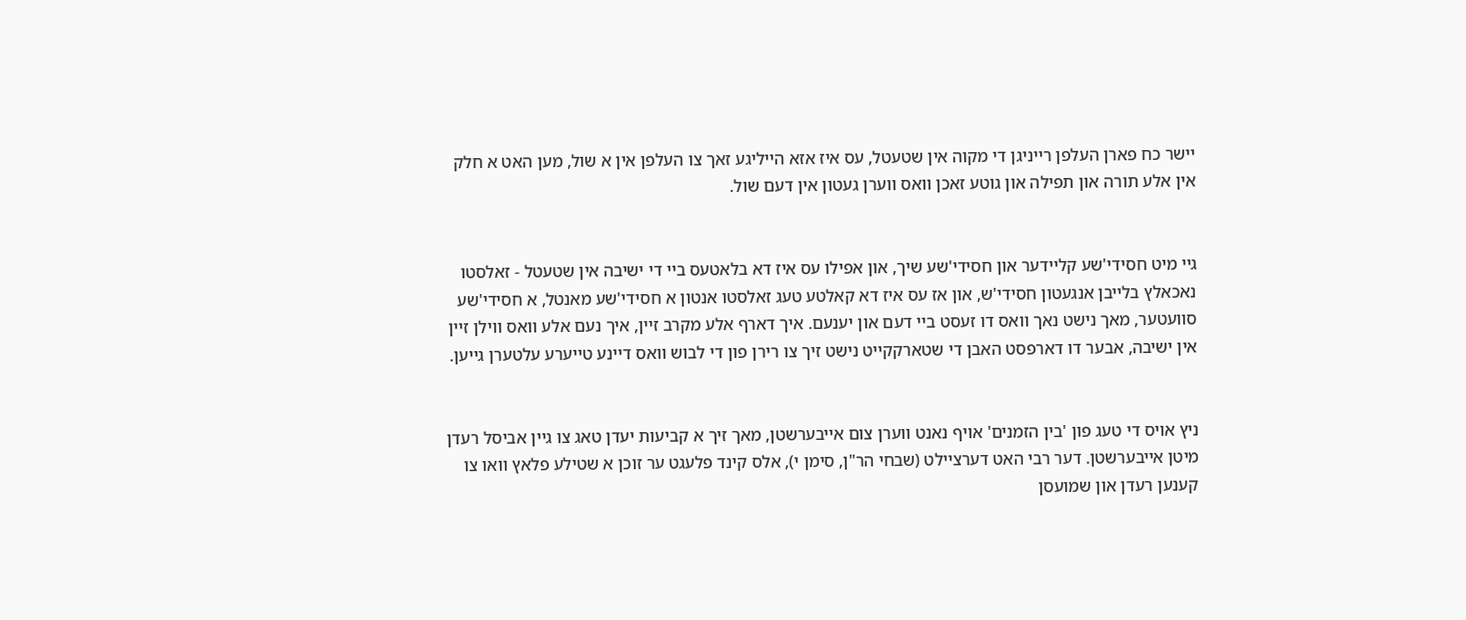יישר כח פארן העלפן רייניגן די מקוה אין שטעטל, עס איז אזא הייליגע זאך צו העלפן אין א שול, מען האט א חלק אין אלע תורה און תפילה און גוטע זאכן וואס ווערן געטון אין דעם שול.


גיי מיט חסידי'שע קליידער און חסידי'שע שיך, און אפילו עס איז דא בלאטעס ביי די ישיבה אין שטעטל - זאלסטו נאכאלץ בלייבן אנגעטון חסידי'ש, און אז עס איז דא קאלטע טעג זאלסטו אנטון א חסידי'שע מאנטל, א חסידי'שע סוועטער, מאך נישט נאך וואס דו זעסט ביי דעם און יענעם. איך דארף אלע מקרב זיין, איך נעם אלע וואס ווילן זיין אין ישיבה, אבער דו דארפסט האבן די שטארקקייט נישט זיך צו רירן פון די לבוש וואס דיינע טייערע עלטערן גייען.


ניץ אויס די טעג פון 'בין הזמנים' אויף נאנט ווערן צום אייבערשטן, מאך זיך א קביעות יעדן טאג צו גיין אביסל רעדן מיטן אייבערשטן. דער רבי האט דערציילט (שבחי הר"ן, סימן י), אלס קינד פלעגט ער זוכן א שטילע פלאץ וואו צו קענען רעדן און שמועסן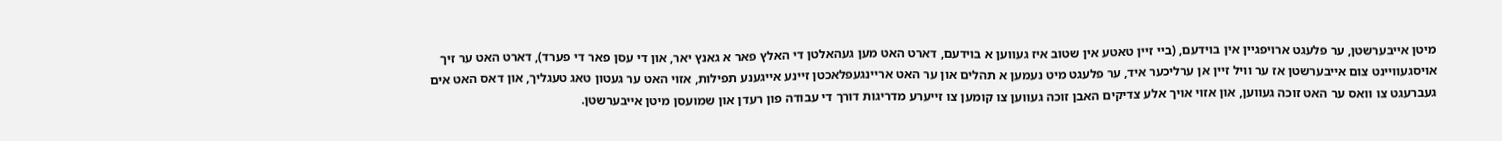מיטן אייבערשטן, ער פלעגט ארויפגיין אין בוידעם, (ביי זיין טאטע אין שטוב איז געווען א בוידעם, דארט האט מען געהאלטן די האלץ פאר א גאנץ יאר, און די עסן פאר די פערד), דארט האט ער זיך אויסגעוויינט צום אייבערשטן אז ער וויל זיין אן ערליכער איד, ער פלעגט מיט נעמען א תהלים און ער האט אריינגעפלאכטן זיינע אייגענע תפילות, אזוי האט ער געטון טאג טעגליך, און דאס האט אים געברעגט צו וואס ער האט זוכה געווען, און אזוי אויך אלע צדיקים האבן זוכה געווען צו קומען צו זייערע מדריגות דורך די עבודה פון רעדן און שמועסן מיטן אייבערשטן.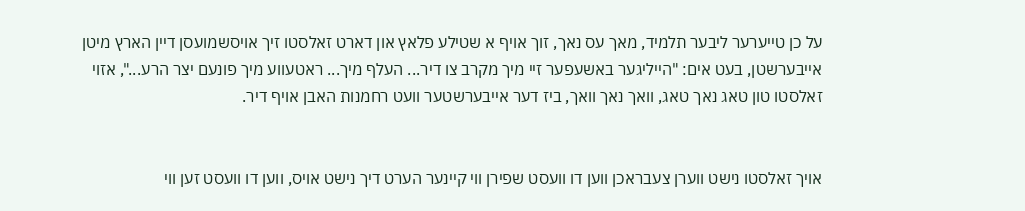על כן טייערער ליבער תלמיד, מאך עס נאך, זוך אויף א שטילע פלאץ און דארט זאלסטו זיך אויסשמועסן דיין הארץ מיטן אייבערשטן, בעט אים: "הייליגער באשעפער זיי מיך מקרב צו דיר... העלף מיך... ראטעווע מיך פונעם יצר הרע...", אזוי זאלסטו טון טאג נאך טאג, וואך נאך וואך, ביז דער אייבערשטער וועט רחמנות האבן אויף דיר.


אויך זאלסטו נישט ווערן צעבראכן ווען דו וועסט שפירן ווי קיינער הערט דיך נישט אויס, ווען דו וועסט זען ווי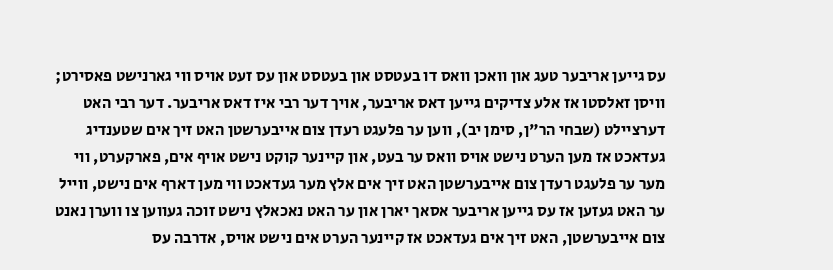עס גייען אריבער טעג און וואכן וואס דו בעטסט און בעטסט און עס זעט אויס ווי גארנישט פאסירט; וויסן זאלסטו אז אלע צדיקים גייען דאס אריבער, אויך דער רבי איז דאס אריבער. דער רבי האט דערציילט (שבחי הר"ן, סימן יב), ווען ער פלעגט רעדן צום אייבערשטן האט זיך אים שטענדיג געדאכט אז מען הערט נישט אויס וואס ער בעט, און קיינער קוקט נישט אויף אים, פארקערט, ווי מער ער פלעגט רעדן צום אייבערשטן האט זיך אים אלץ מער געדאכט ווי מען דארף אים נישט, ווייל ער האט געזען אז עס גייען אריבער אסאך יארן און ער האט נאכאלץ נישט זוכה געווען צו ווערן נאנט צום אייבערשטן, האט זיך אים געדאכט אז קיינער הערט אים נישט אויס, אדרבה עס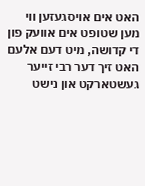האט אים אויסגעזען ווי מען שטופט אים אוועק פון די קדושה, מיט דעם אלעם האט זיך דער רבי זייער געשטארקט און נישט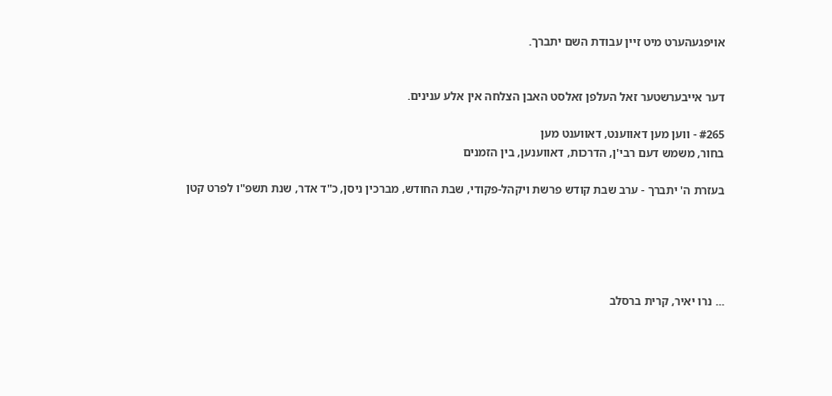אויפגעהערט מיט זיין עבודת השם יתברך.


דער אייבערשטער זאל העלפן זאלסט האבן הצלחה אין אלע ענינים.

#265 - ווען מען דאווענט, דאווענט מען
בחור, משמש דעם רבי'ן, הדרכות, דאווענען, בין הזמנים

בעזרת ה' יתברך - ערב שבת קודש פרשת ויקהל-פקודי, שבת החודש, מברכין ניסן, כ"ד אדר, שנת תשפ"ו לפרט קטן





... נרו יאיר, קרית ברסלב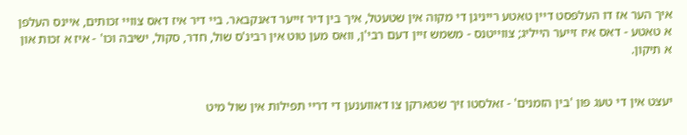איך הער אז דו העלפסט דיין טאטע רייניגן די מקוה אין שטעטל, איך בין דיר זייער דאנקבאר. ביי דיר איז דאס צוויי זכותים, איינס העלפן א טאטע - דאס איז זייער הייליג; צווייטנס - משמש זיין דעם רבי'ן, וואס מען טוט אין רבינ'ס שול, חדר, סקול, ישיבה וכו' - איז א זכות און א תיקון.


יעצט אין די טעג פון 'בין הזמנים' - זאלסטו זיך שטארקן צו דאווענען די דריי תפילות אין שול מיט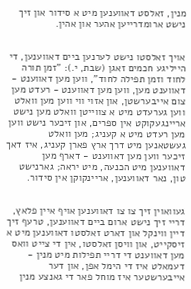מנין, זאלסט דאווענען מיט א סידור און זיך נישט ארומדרייען אהער און אהין.


אויך זאלסטו נישט לערנען ביים דאווענען, די הייליגע חכמים זאגן (שבת, י.): "זמן תורה לחוד וזמן תפילה לחוד", ווען מען דאווענט - דאווענט מען, ווען מען דאווענט - רעדט מען צום אייבערשטן, און אזוי ווי ווען מען וואלט ווען גערעדט מיט א צווייטן וואלט מען נישט אריינגעקוקט אין ספרים, און זיכער נישט ווען מען רעדט מיט א קעניג; מען וואלט געשטאנען מיט דרך ארץ פארן קעניג, איז דאך זיכער ווען מען דאווענט - דארף מען דאווענען מיט הכנעה, מיט יראה; גארנישט טון, נאר דאווענען, אריינקוקן אין סידור.


געוואוין זיך צו צו דאווענען אויף איין פלאץ, דריי זיך נישט ארום ביים דאווענען, טרעף זיך דיין ווינקל און דארט זאלסטו דאווענען מיט א זיסקייט, און וויסן זאלסטו, אין די צייט וואס מען דאווענט די דריי תפילות מיט מנין - דעמאלט איז די הימל אפן, און דער אייבערשטער איז מוחל פאר די גאנצע מנין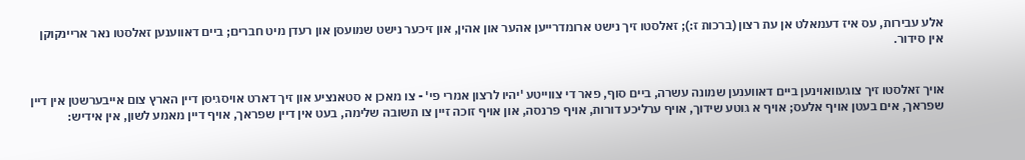אלע עבירות, עס איז דעמאלט אן עת רצון (ברכות ז:); זאלסטו זיך נישט ארומדרייען אהער און אהין, און זיכער נישט שמועסן און רעדן מיט חברים; ביים דאווענען זאלסטו נאר אריינקוקן אין סידור.


אויך זאלסטו זיך צוגעוואוינען ביים דאווענען שמונה עשרה, ביים סוף, פאר די צווייטע 'יהיו לרצון אמרי פי' - צו מאכן א סטאנציע און זיך דארט אויסגיסן דיין הארץ צום אייבערשטן אין דיין שפראך, אים בעטן אויף אלעס; אויף א גוטע שידוך, אויף ערליכע דורות, אויף פרנסה, און אויף זוכה זיין צו תשובה שלימה, בעט אין דיין שפראך, אויף דיין מאמע לשון, אין אידיש: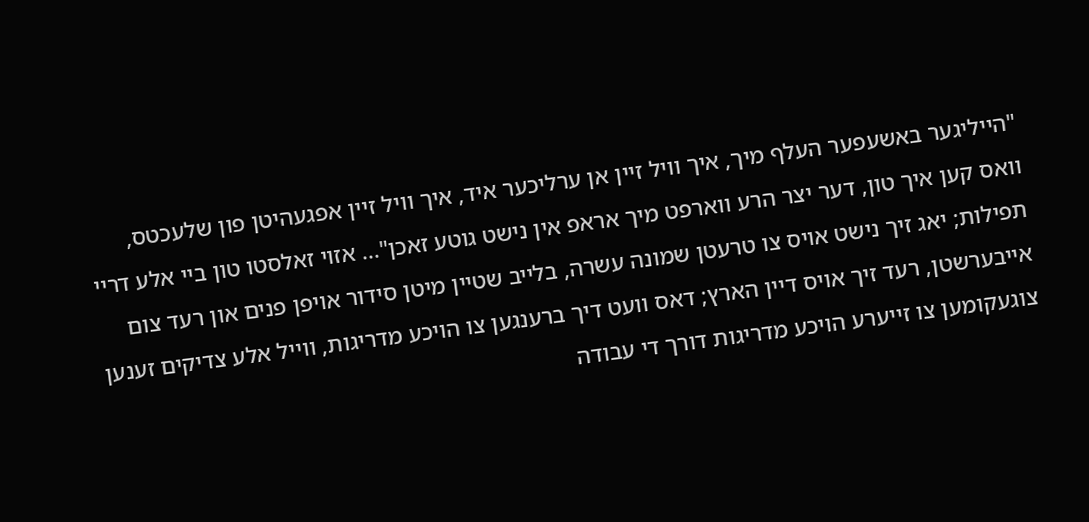"הייליגער באשעפער העלף מיך, איך וויל זיין אן ערליכער איד, איך וויל זיין אפגעהיטן פון שלעכטס, וואס קען איך טון, דער יצר הרע ווארפט מיך אראפ אין נישט גוטע זאכן"... אזוי זאלסטו טון ביי אלע דריי תפילות; יאג זיך נישט אויס צו טרעטן שמונה עשרה, בלייב שטיין מיטן סידור אויפן פנים און רעד צום אייבערשטן, רעד זיך אויס דיין הארץ; דאס וועט דיך ברענגען צו הויכע מדריגות, ווייל אלע צדיקים זענען צוגעקומען צו זייערע הויכע מדריגות דורך די עבודה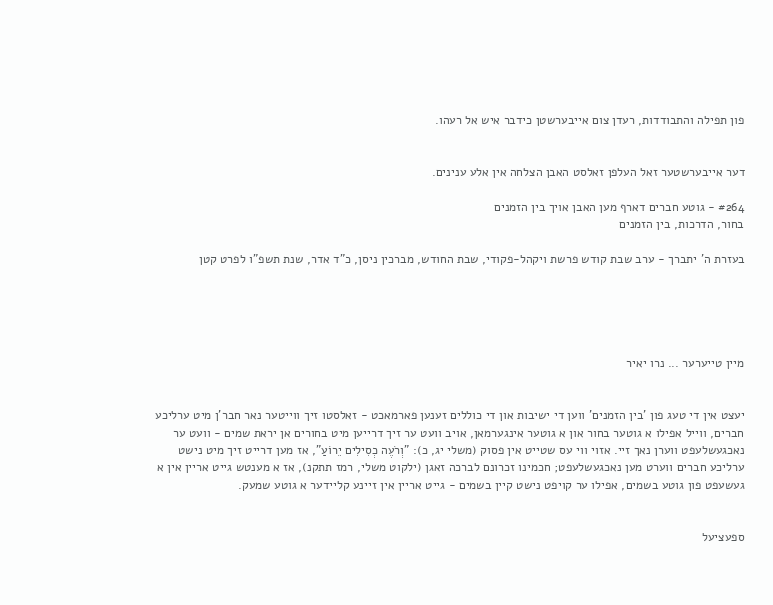פון תפילה והתבודדות, רעדן צום אייבערשטן כידבר איש אל רעהו.


דער אייבערשטער זאל העלפן זאלסט האבן הצלחה אין אלע ענינים.

#264 - גוטע חברים דארף מען האבן אויך בין הזמנים
בחור, הדרכות, בין הזמנים

בעזרת ה' יתברך - ערב שבת קודש פרשת ויקהל-פקודי, שבת החודש, מברכין ניסן, כ"ד אדר, שנת תשפ"ו לפרט קטן





מיין טייערער ... נרו יאיר


יעצט אין די טעג פון 'בין הזמנים' ווען די ישיבות און די כוללים זענען פארמאכט - זאלסטו זיך ווייטער נאר חבר'ן מיט ערליכע חברים, ווייל אפילו א גוטער בחור און א גוטער אינגערמאן, אויב וועט ער זיך דרייען מיט בחורים אן יראת שמים - וועט ער נאכגעשלעפט ווערן נאך זיי. אזוי ווי עס שטייט אין פסוק (משלי יג, כ): "וְרֹעֶה כְסִילִים יֵרוֹעַ", אז מען דרייט זיך מיט נישט ערליכע חברים ווערט מען נאכגעשלעפט; חכמינו זכרונם לברכה זאגן (ילקוט משלי, רמז תתקנ), אז א מענטש גייט אריין אין א געשעפט פון גוטע בשמים, אפילו ער קויפט נישט קיין בשמים - גייט אריין אין זיינע קליידער א גוטע שמעק.


ספעציעל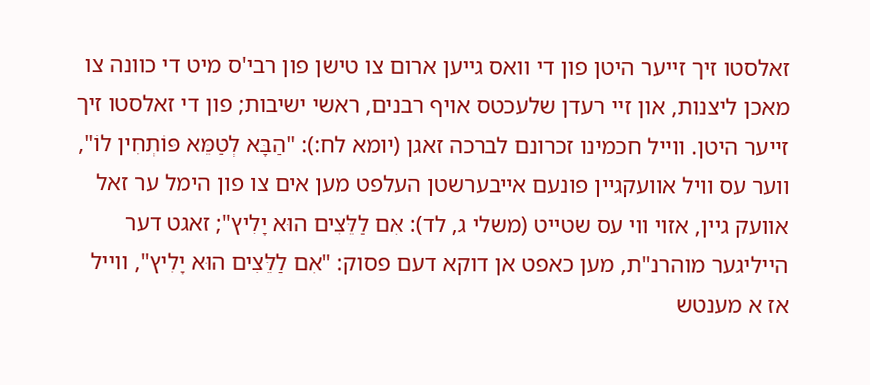זאלסטו זיך זייער היטן פון די וואס גייען ארום צו טישן פון רבי'ס מיט די כוונה צו מאכן ליצנות, און זיי רעדן שלעכטס אויף רבנים, ראשי ישיבות; פון די זאלסטו זיך זייער היטן. ווייל חכמינו זכרונם לברכה זאגן (יומא לח:): "הַבָּא לְטַמֵּא פּוֹתְחִין לוֹ", ווער עס וויל אוועקגיין פונעם אייבערשטן העלפט מען אים צו פון הימל ער זאל אוועק גיין, אזוי ווי עס שטייט (משלי ג, לד): אִם לַלֵּצִים הוּא יָלִיץ"; זאגט דער הייליגער מוהרנ"ת, מען כאפט אן דוקא דעם פסוק: "אִם לַלֵּצִים הוּא יָלִיץ", ווייל אז א מענטש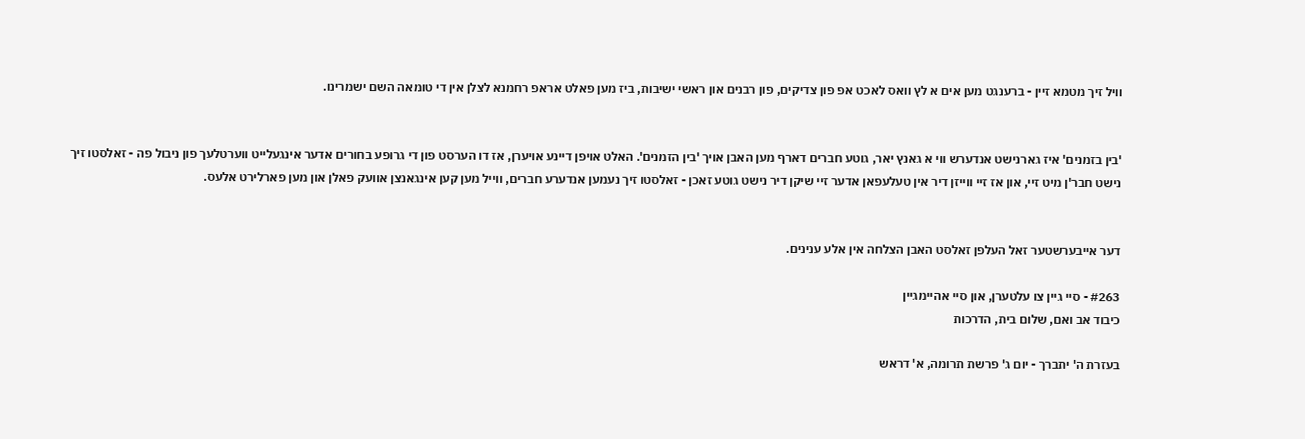וויל זיך מטמא זיין - ברענגט מען אים א לץ וואס לאכט אפ פון צדיקים, פון רבנים און ראשי ישיבות, ביז מען פאלט אראפ רחמנא לצלן אין די טומאה השם ישמרינו.


'בין בזמנים' איז גארנישט אנדערש ווי א גאנץ יאר, גוטע חברים דארף מען האבן אויך 'בין הזמנים'. האלט אויפן דיינע אויערן, אז דו הערסט פון די גרופע בחורים אדער אינגעלייט ווערטלעך פון ניבול פה - זאלסטו זיך נישט חבר'ן מיט זיי, און אז זיי ווייזן דיר אין טעלעפאן אדער זיי שיקן דיר נישט גוטע זאכן - זאלסטו זיך נעמען אנדערע חברים, ווייל מען קען אינגאנצן אוועק פאלן און מען פארלירט אלעס.


דער אייבערשטער זאל העלפן זאלסט האבן הצלחה אין אלע ענינים.

#263 - סיי גיין צו עלטערן, און סיי אהיימגיין
כיבוד אב ואם, שלום בית, הדרכות

בעזרת ה' יתברך - יום ג' פרשת תרומה, א' דראש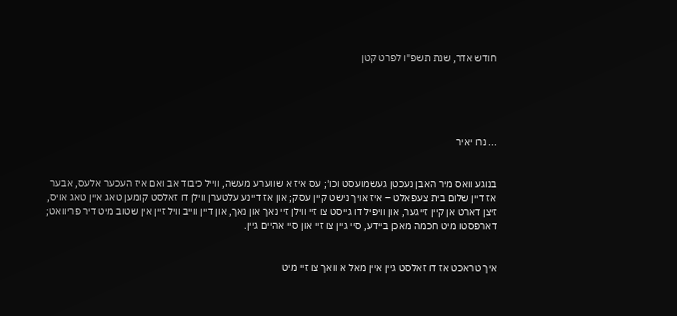חודש אדר, שנת תשפ"ו לפרט קטן





... נרו יאיר


בנוגע וואס מיר האבן נעכטן געשמועסט וכו'; עס איז א שווערע מעשה, ווייל כיבוד אב ואם איז העכער אלעס, אבער אז דיין שלום בית צעפאלט – איז אויך נישט קיין עסק; און אז דיינע עלטערן ווילן דו זאלסט קומען טאג איין טאג אויס, זיצן דארט אן קיין זייגער, און וויפיל דו גייסט צו זיי ווילן זיי נאך און נאך, און דיין ווייב וויל זיין אין שטוב מיט דיר פריוואט; דארפסטו מיט חכמה מאכן ביידע, סיי גיין צו זיי און סיי אהיים גיין.


איך טראכט אז דו זאלסט גיין איין מאל א וואך צו זיי מיט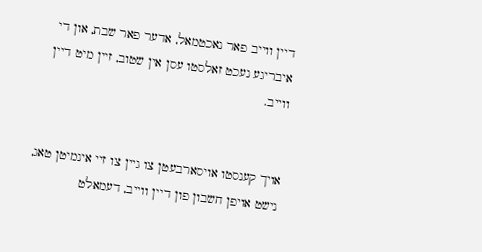דיין ווייב פאר נאכטמאל, אדער פאר שבת, און די איבריגע נעכט זאלסטו עסן אין שטוב, זיין מיט דיין ווייב.


אויך קענסטו אויסארבעטן צו גיין צו זיי אינמיטן טאג, נישט אויפן חשבון פון דיין ווייב, דעמאלט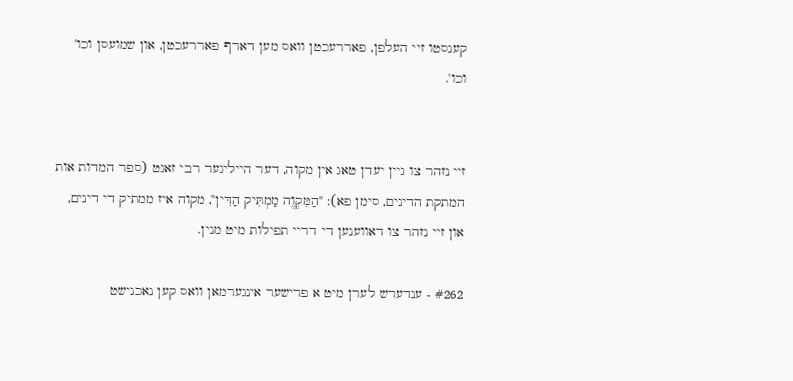קענסטו זיי העלפן, פאררעכטן וואס מען דארף פאררעכטן, און שמועסן וכו' וכו'.


זיי נזהר צו גיין יעדן טאג אין מקוה, דער הייליגער רבי זאגט (ספר המדות אות המתקת הדינים, סימן פא): "הַמִּקְוֶה מַמְתִּיק הַדִּין", מקוה איז ממתיק די דינים, און זיי נזהר צו דאווענען די דריי תפילות מיט מנין.

#262 - ענדערש לערן מיט א פרישער אינגערמאן וואס קען נאכנישט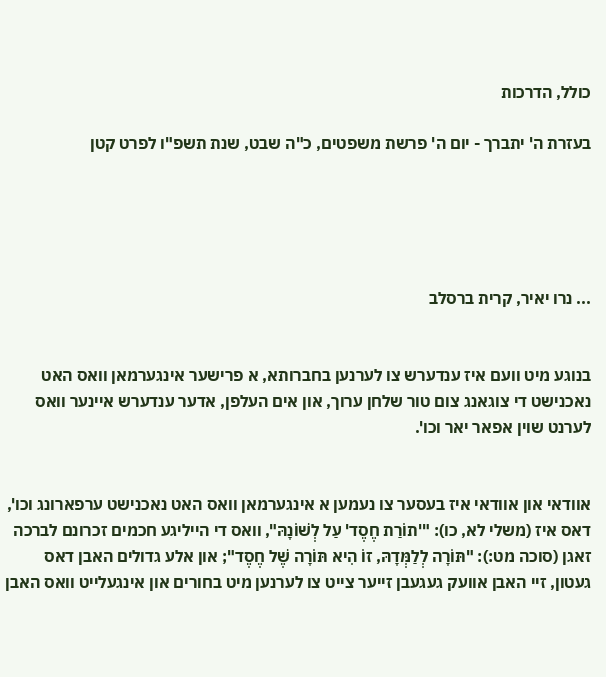כולל, הדרכות

בעזרת ה' יתברך - יום ה' פרשת משפטים, כ"ה שבט, שנת תשפ"ו לפרט קטן





... נרו יאיר, קרית ברסלב


בנוגע מיט וועם איז ענדערש צו לערנען בחברותא, א פרישער אינגערמאן וואס האט נאכנישט די צוגאנג צום טור שלחן ערוך, און אים העלפן, אדער ענדערש איינער וואס לערנט שוין אפאר יאר וכו'.


אוודאי און אוודאי איז בעסער צו נעמען א אינגערמאן וואס האט נאכנישט ערפארונג וכו', דאס איז (משלי לא, כו): "'תוֹרַת חֶסֶד' עַל לְשׁוֹנָהּ", וואס די הייליגע חכמים זכרונם לברכה זאגן (סוכה מט:): "תּוֹרָה לְלַמְּדָהּ, זוֹ הִיא תּוֹרָה שֶׁל חֶסֶד"; און אלע גדולים האבן דאס געטון, זיי האבן אוועק געגעבן זייער צייט צו לערנען מיט בחורים און אינגעלייט וואס האבן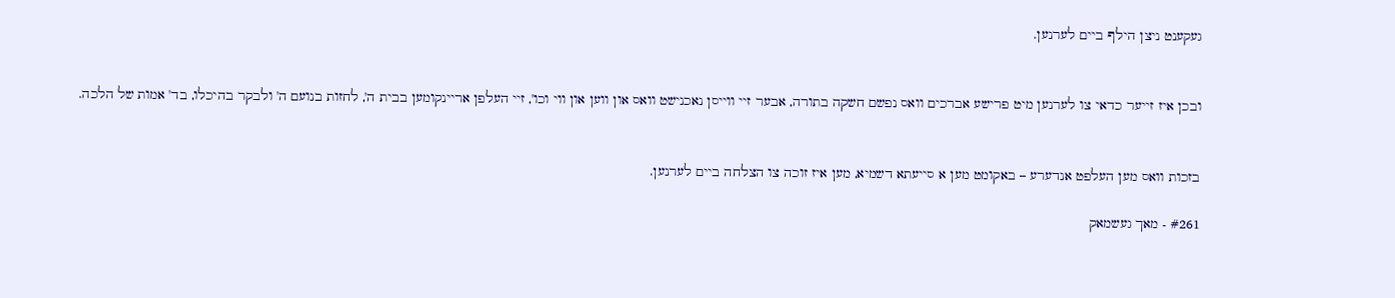געקענט ניצן הילף ביים לערנען.


ובכן איז זייער כדאי צו לערנען מיט פרישע אברכים וואס נפשם חשקה בתורה, אבער זיי ווייסן נאכנישט וואס און ווען און ווי וכו', זיי העלפן אריינקומען בבית ה', לחזות בנועם ה' ולבקר בהיכלו, בד' אמות של הלכה.


בזכות וואס מען העלפט אנדערע – באקומט מען א סייעתא דשמיא, מען איז זוכה צו הצלחה ביים לערנען.

#261 - מאך געשמאק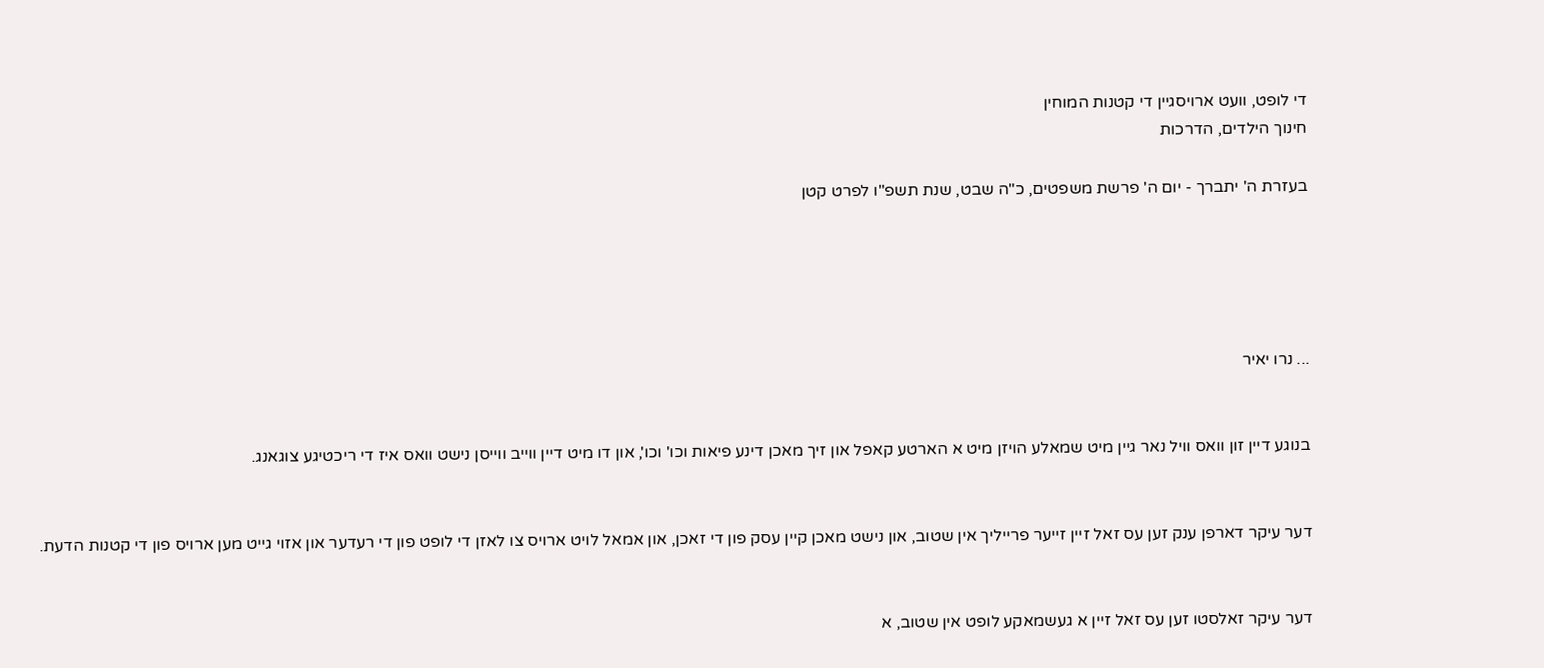די לופט, וועט ארויסגיין די קטנות המוחין
חינוך הילדים, הדרכות

בעזרת ה' יתברך - יום ה' פרשת משפטים, כ"ה שבט, שנת תשפ"ו לפרט קטן





... נרו יאיר


בנוגע דיין זון וואס וויל נאר גיין מיט שמאלע הויזן מיט א הארטע קאפל און זיך מאכן דינע פיאות וכו' וכו', און דו מיט דיין ווייב ווייסן נישט וואס איז די ריכטיגע צוגאנג.


דער עיקר דארפן ענק זען עס זאל זיין זייער פרייליך אין שטוב, און נישט מאכן קיין עסק פון די זאכן, און אמאל לויט ארויס צו לאזן די לופט פון די רעדער און אזוי גייט מען ארויס פון די קטנות הדעת.


דער עיקר זאלסטו זען עס זאל זיין א געשמאקע לופט אין שטוב, א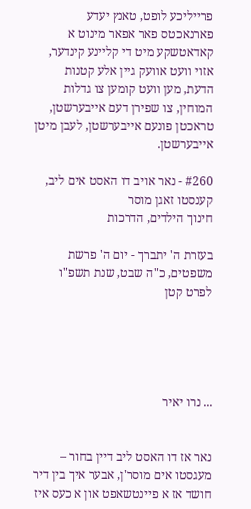פרייליכע לופט, טאנץ יעדע פארנאכטס פאר אפאר מינוט א קאדאטשקע מיט די קליינע קינדער, אזוי וועט אוועק גיין אלע קטנות הדעת, מען וועט קומען צו גדלות המוחין, צו שפירן דעם אייבערשטן, טראכטן פונעם אייבערשטן, לעבן מיטן אייבערשטן.

#260 - נאר אויב דו האסט אים ליב, קענסטו זאגן מוסר
חינוך הילדים, הדרכות

בעזרת ה' יתברך - יום ה' פרשת משפטים, כ"ה שבט, שנת תשפ"ו לפרט קטן





... נרו יאיר


נאר אז דו האסט ליב דיין בחור – מעגסטו אים מוסר'ן, אבער איך בין דיר חושד אז א פיינטשאפט און א כעס איז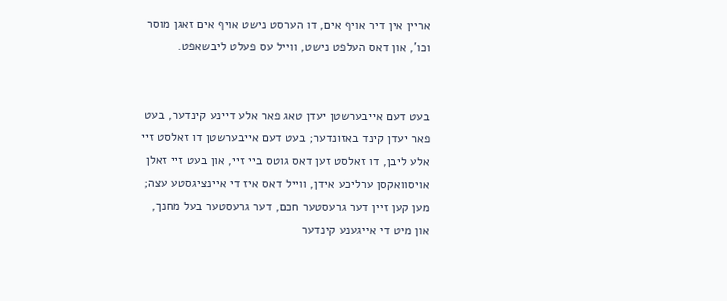אריין אין דיר אויף אים, דו הערסט נישט אויף אים זאגן מוסר וכו', און דאס העלפט נישט, ווייל עס פעלט ליבשאפט.


בעט דעם אייבערשטן יעדן טאג פאר אלע דיינע קינדער, בעט פאר יעדן קינד באזונדער; בעט דעם אייבערשטן דו זאלסט זיי אלע ליבן, דו זאלסט זען דאס גוטס ביי זיי, און בעט זיי זאלן אויסוואקסן ערליכע אידן, ווייל דאס איז די איינציגסטע עצה; מען קען זיין דער גרעסטער חכם, דער גרעסטער בעל מחנך, און מיט די אייגענע קינדער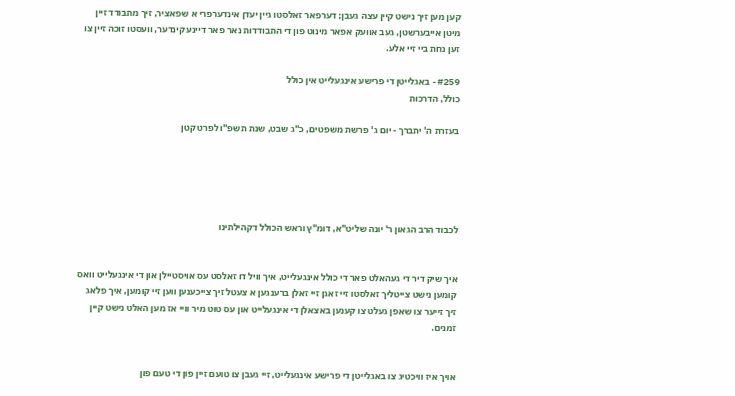קען מען זיך נישט קיין עצה געבן; דערפאר זאלסטו גיין יעדן אינדערפרי א שפאציר, זיך מתבודד זיין מיטן אייבערשטן, געב אוועק אפאר מינוט פון די התבודדות נאר פאר דיינע קינדער, וועסטו זוכה זיין צו זען נחת ביי זיי אלע.

#259 - באגלייטן די פרישע אינגעלייט אין כולל
כולל, הדרכות

בעזרת ה' יתברך - יום ג' פרשת משפטים, כ"ג שבט, שנת תשפ"ו לפרט קטן





לכבוד הרב הגאון ר' יונה שליט"א, דומ"ץ וראש הכולל דקהילתינו


איך שיק דיר די געהאלט פאר די כולל אינגעלייט, איך וויל דו זאלסט עס אויסטיילן און די אינגעלייט וואס קומען נישט צייטליך זאלסטו זיי זאגן זיי זאלן ברענגען א צעטל זיך צייכענען ווען זיי קומען, איך פלאג זיך זייער צו שאפן געלט צו קענען באצאלן די אינגעלייט און עס טוט מיר וויי אז מען האלט נישט קיין זמנים.


אויך איז וויכטיג צו באגלייטן די פרישע אינגעלייט, זיי געבן צו טועם זיין פון די טעם פון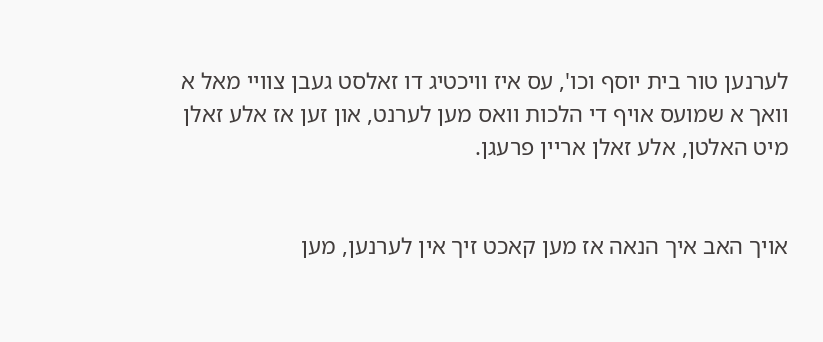לערנען טור בית יוסף וכו', עס איז וויכטיג דו זאלסט געבן צוויי מאל א וואך א שמועס אויף די הלכות וואס מען לערנט, און זען אז אלע זאלן מיט האלטן, אלע זאלן אריין פרעגן.


אויך האב איך הנאה אז מען קאכט זיך אין לערנען, מען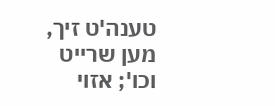טענה'ט זיך, מען שרייט וכו'; אזוי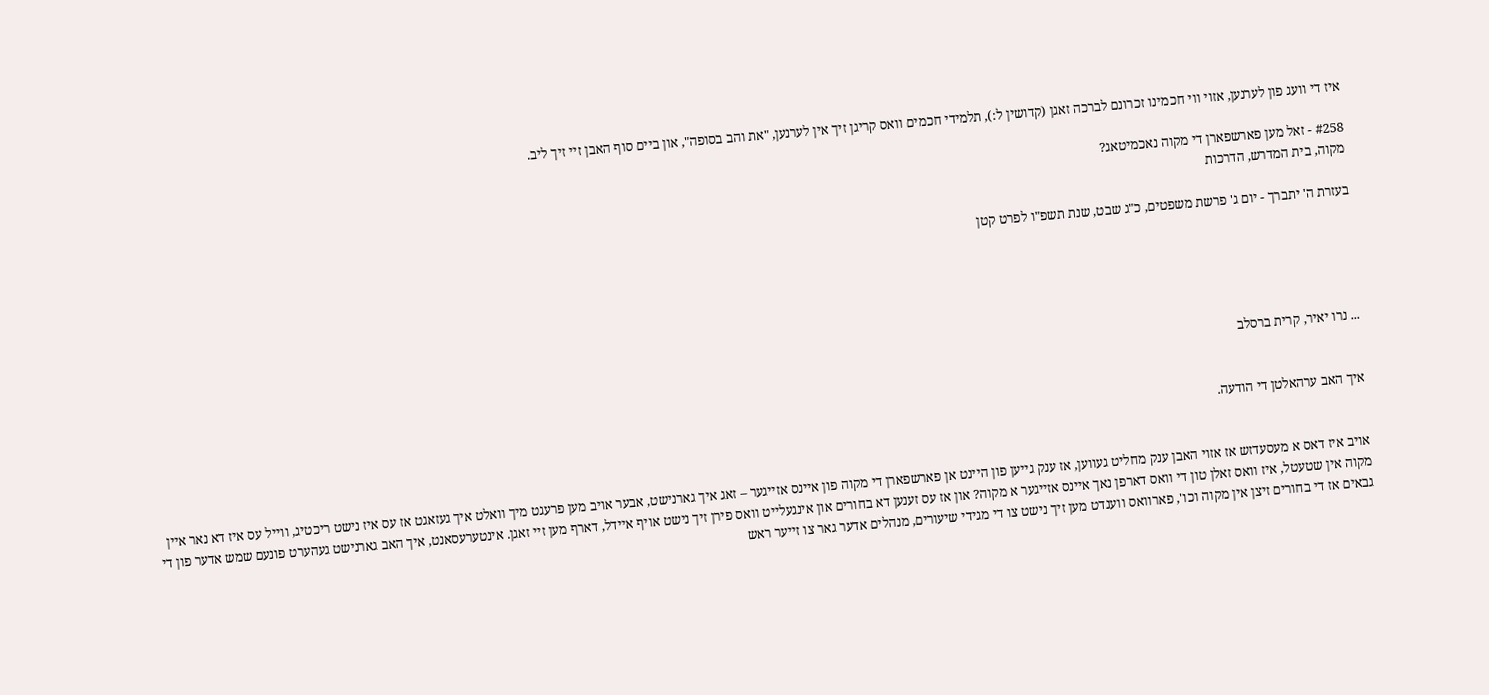איז די וועג פון לערנען, אזוי ווי חכמינו זכרונם לברכה זאגן (קדושין ל:), תלמידי חכמים וואס קריגן זיך אין לערנען, "את והב בסופה", און ביים סוף האבן זיי זיך ליב.

#258 - זאל מען פארשפארן די מקוה נאכמיטאג?
מקוה, בית המדרש, הדרכות

בעזרת ה' יתברך - יום ג' פרשת משפטים, כ"ג שבט, שנת תשפ"ו לפרט קטן





... נרו יאיר, קרית ברסלב


איך האב ערהאלטן די הודעה.


אויב איז דאס א מעסעדזש אז אזוי האבן ענק מחליט געווען, אז ענק גייען פון היינט אן פארשפארן די מקוה פון איינס אזייגער – זאג איך גארנישט, אבער אויב מען פרעגט מיך וואלט איך געזאגט אז עס איז נישט ריכטיג, ווייל עס איז דא נאר איין מקוה אין שטעטל, איז וואס זאלן טון די וואס דארפן נאך איינס אזייגער א מקוה? און אז עס זענען דא בחורים און אינגעלייט וואס פירן זיך נישט אויף איידל, דארף מען זיי זאגן. אינטערעסאנט, איך האב גארנישט געהערט פונעם שמש אדער פון די גבאים אז די בחורים זיצן אין מקוה וכו', פארוואס ווענדט מען זיך נישט צו די מגידי שיעורים, מנהלים אדער גאר צו זייער ראש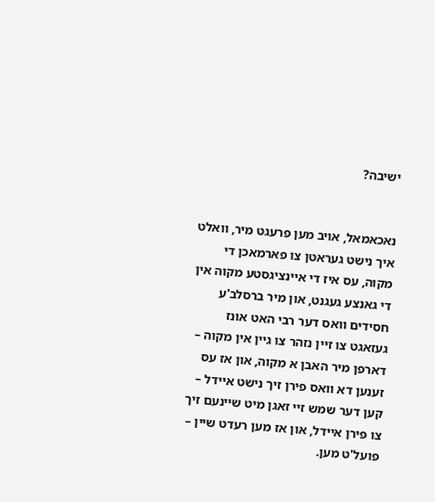ישיבה?


נאכאמאל, אויב מען פרעגט מיר, וואלט איך נישט געראטן צו פארמאכן די מקוה, עס איז די איינציגסטע מקוה אין די גאנצע געגנט, און מיר ברסלב'ע חסידים וואס דער רבי האט אונז געזאגט צו זיין נזהר צו גיין אין מקוה – דארפן מיר האבן א מקוה, און אז עס זענען דא וואס פירן זיך נישט איידל – קען דער שמש זיי זאגן מיט שיינעם זיך צו פירן איידל, און אז מען רעדט שיין – פועל'ט מען.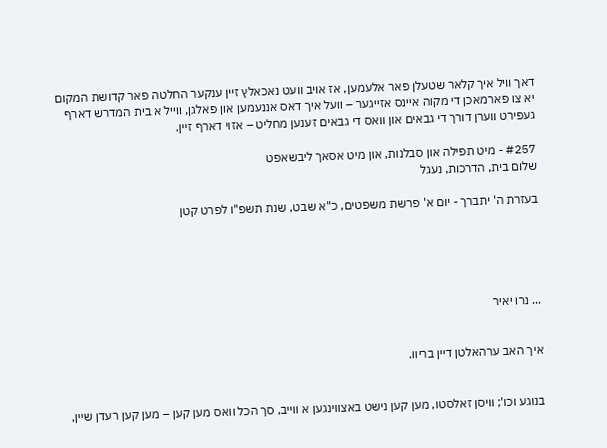דאך וויל איך קלאר שטעלן פאר אלעמען, אז אויב וועט נאכאלץ זיין ענקער החלטה פאר קדושת המקום יא צו פארמאכן די מקוה איינס אזייגער – וועל איך דאס אננעמען און פאלגן, ווייל א בית המדרש דארף געפירט ווערן דורך די גבאים און וואס די גבאים זענען מחליט – אזוי דארף זיין.

#257 - מיט תפילה און סבלנות, און מיט אסאך ליבשאפט
שלום בית, הדרכות, נעגל

בעזרת ה' יתברך - יום א' פרשת משפטים, כ"א שבט, שנת תשפ"ו לפרט קטן





... נרו יאיר


איך האב ערהאלטן דיין בריוו.


בנוגע וכו'; וויסן זאלסטו, מען קען נישט באצווינגען א ווייב, סך הכל וואס מען קען – מען קען רעדן שיין,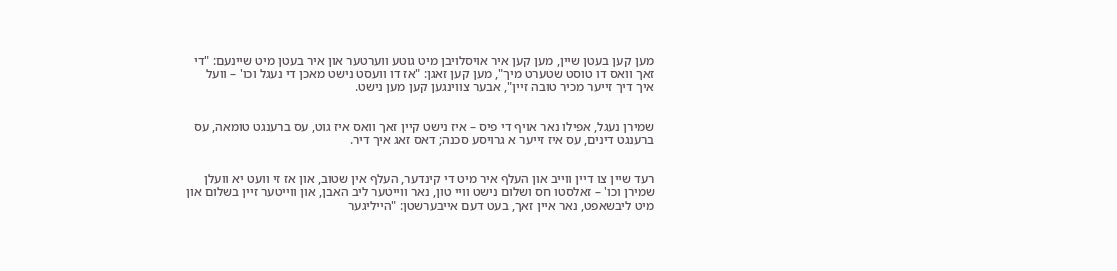מען קען בעטן שיין, מען קען איר אויסלויבן מיט גוטע ווערטער און איר בעטן מיט שיינעם: "די זאך וואס דו טוסט שטערט מיך", מען קען זאגן: "אז דו וועסט נישט מאכן די נעגל וכו' – וועל איך דיך זייער מכיר טובה זיין", אבער צווינגען קען מען נישט.


שמירן נעגל, אפילו נאר אויף די פיס – איז נישט קיין זאך וואס איז גוט, עס ברענגט טומאה, עס ברענגט דינים, עס איז זייער א גרויסע סכנה; דאס זאג איך דיר.


רעד שיין צו דיין ווייב און העלף איר מיט די קינדער, העלף אין שטוב, און אז זי וועט יא וועלן שמירן וכו' – זאלסטו חס ושלום נישט וויי טון, נאר ווייטער ליב האבן, און ווייטער זיין בשלום און מיט ליבשאפט, נאר איין זאך, בעט דעם אייבערשטן: "הייליגער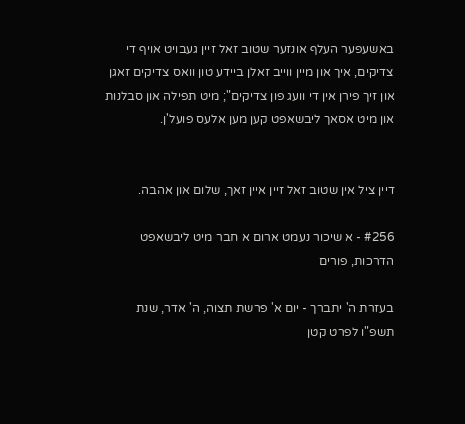באשעפער העלף אונזער שטוב זאל זיין געבויט אויף די צדיקים, איך און מיין ווייב זאלן ביידע טון וואס צדיקים זאגן און זיך פירן אין די וועג פון צדיקים"; מיט תפילה און סבלנות און מיט אסאך ליבשאפט קען מען אלעס פועל'ן.


דיין ציל אין שטוב זאל זיין איין זאך, שלום און אהבה.

#256 - א שיכור נעמט ארום א חבר מיט ליבשאפט
הדרכות, פורים

בעזרת ה' יתברך - יום א' פרשת תצוה, ה' אדר, שנת תשפ"ו לפרט קטן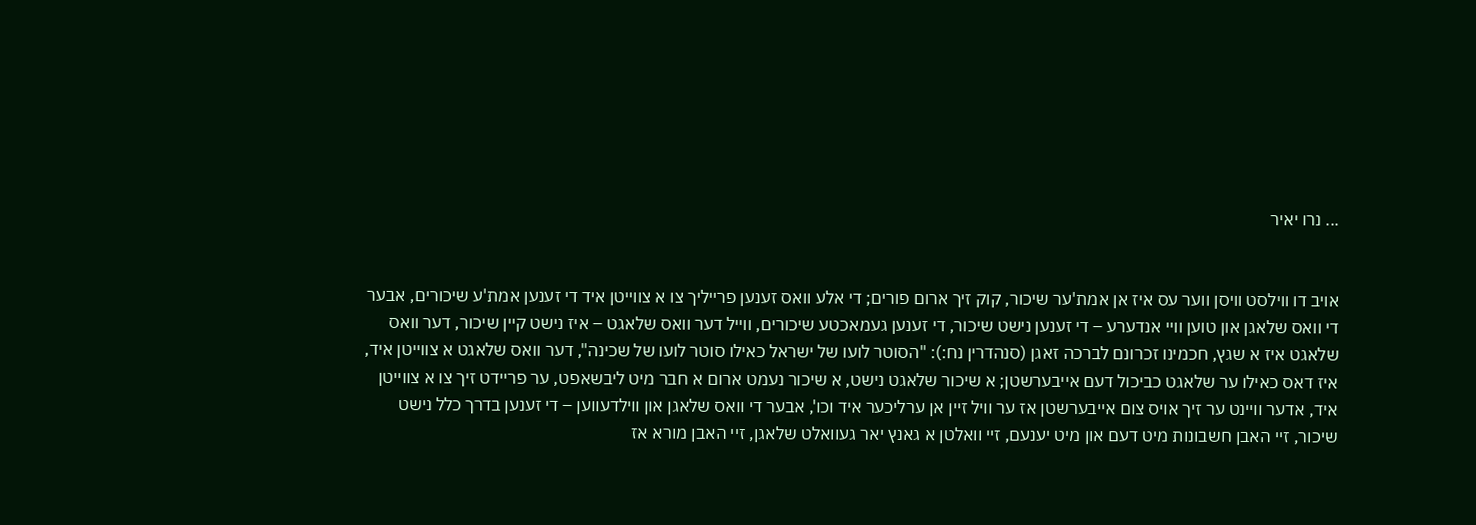... נרו יאיר


אויב דו ווילסט וויסן ווער עס איז אן אמת'ער שיכור, קוק זיך ארום פורים; די אלע וואס זענען פרייליך צו א צווייטן איד די זענען אמת'ע שיכורים, אבער די וואס שלאגן און טוען וויי אנדערע – די זענען נישט שיכור, די זענען געמאכטע שיכורים, ווייל דער וואס שלאגט – איז נישט קיין שיכור, דער וואס שלאגט איז א שגץ, חכמינו זכרונם לברכה זאגן (סנהדרין נח:): "הסוטר לועו של ישראל כאילו סוטר לועו של שכינה", דער וואס שלאגט א צווייטן איד, איז דאס כאילו ער שלאגט כביכול דעם אייבערשטן; א שיכור שלאגט נישט, א שיכור נעמט ארום א חבר מיט ליבשאפט, ער פריידט זיך צו א צווייטן איד, אדער וויינט ער זיך אויס צום אייבערשטן אז ער וויל זיין אן ערליכער איד וכו', אבער די וואס שלאגן און ווילדעווען – די זענען בדרך כלל נישט שיכור, זיי האבן חשבונות מיט דעם און מיט יענעם, זיי וואלטן א גאנץ יאר געוואלט שלאגן, זיי האבן מורא אז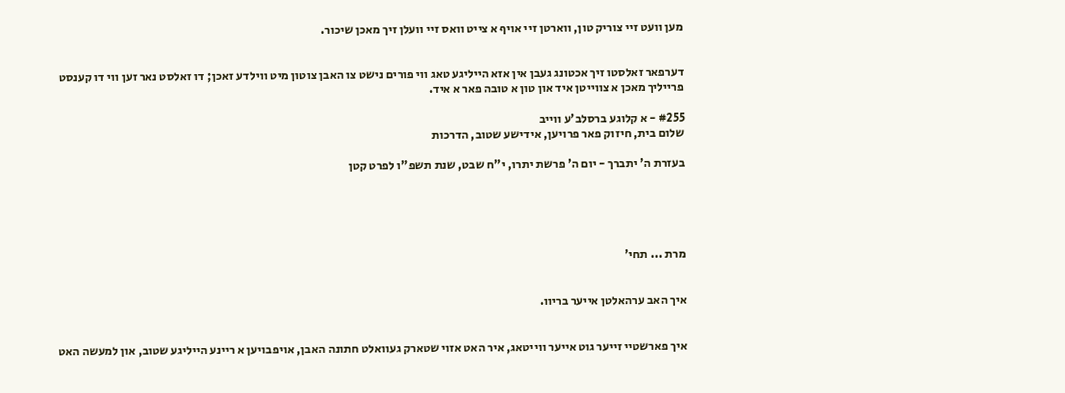מען וועט זיי צוריק טון, ווארטן זיי אויף א צייט וואס זיי וועלן זיך מאכן שיכור.


דערפאר זאלסטו זיך אכטונג געבן אין אזא הייליגע טאג ווי פורים נישט צו האבן צוטון מיט ווילדע זאכן; דו זאלסט נאר זען ווי דו קענסט פרייליך מאכן א צווייטן איד און טון א טובה פאר א איד.

#255 - א קלוגע ברסלב'ע ווייב
שלום בית, חיזוק פאר פרויען, אידישע שטוב, הדרכות

בעזרת ה' יתברך - יום ה' פרשת יתרו, י"ח שבט, שנת תשפ"ו לפרט קטן





מרת ... תחי'


איך האב ערהאלטן אייער בריוו.


איך פארשטיי זייער גוט אייער ווייטאג, איר האט אזוי שטארק געוואלט חתונה האבן, אויפבויען א ריינע הייליגע שטוב, און למעשה האט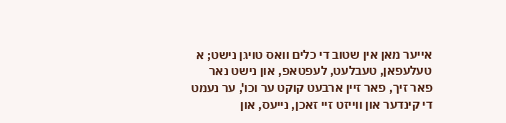אייער מאן אין שטוב די כלים וואס טויגן נישט; א טעלעפאן, טעבלעט, לעפטאפ, און נישט נאר פאר זיך, פאר זיין ארבעט קוקט ער וכו', ער נעמט די קינדער און ווייזט זיי זאכן, נייעס, און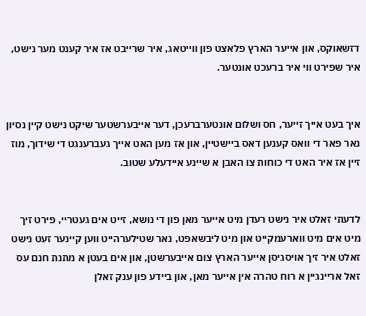דזשאוקס, און אייער הארץ פלאצט פון ווייטאג, איר שרייבט אז איר קענט מער נישט, איר שפירט ווי איר ברעכט אונטער.


איך בעט אייך זייער, חס ושלום אונטערברעכן, דער אייבערשטער שיקט נישט קיין נסיון נאר פאר די וואס קענען דאס ביישטיין, און אז מען האט אייך געברענגט די שידוך, מוז זיין אז איר האט די כוחות צו האבן א שיינע איידעלע שטוב.


לדעתי זאלט איר נישט רעדן מיט אייער מאן פון די נושא, זייט אים געטריי, פירט זיך מיט אים מיט ווארעמקייט און מיט ליבשאפט, נאר שטילערהייט ווען קיינער זעט נישט זאלט איר זיך אויסגיסן אייער הארץ צום אייבערשטן, און אים בעטן א מתנת חנם עס זאל אריינגיין א רוח טהרה אין אייער מאן, און ביידע פון ענק זאלן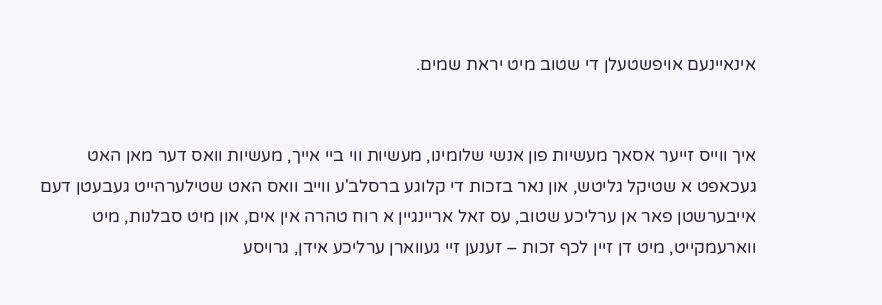אינאיינעם אויפשטעלן די שטוב מיט יראת שמים.


איך ווייס זייער אסאך מעשיות פון אנשי שלומינו, מעשיות ווי ביי אייך, מעשיות וואס דער מאן האט געכאפט א שטיקל גליטש, און נאר בזכות די קלוגע ברסלב'ע ווייב וואס האט שטילערהייט געבעטן דעם אייבערשטן פאר אן ערליכע שטוב, עס זאל אריינגיין א רוח טהרה אין אים, און מיט סבלנות, מיט ווארעמקייט, מיט דן זיין לכף זכות – זענען זיי געווארן ערליכע אידן, גרויסע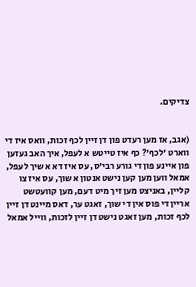צדיקים.


(אגב, אז מען רעדט פון דן זיין לכף זכות, וואס איז די ווארט 'לכף'? כף איז טייטש א לעפל, איך האב געזען פון איינע פון די גורע רבי'ס, עס איז דא א שיך לעפל, אמאל ווען מען קען נישט אנטון א שוך, עס איז צו קליין, באניצט מען זיך מיט דעם, מען קוועטשט אריין די פוס אין די שוך, זאגט ער, דאס מיינט דן זיין לכף זכות, מען זאגט נישט דן זיין לזכות, ווייל אמאל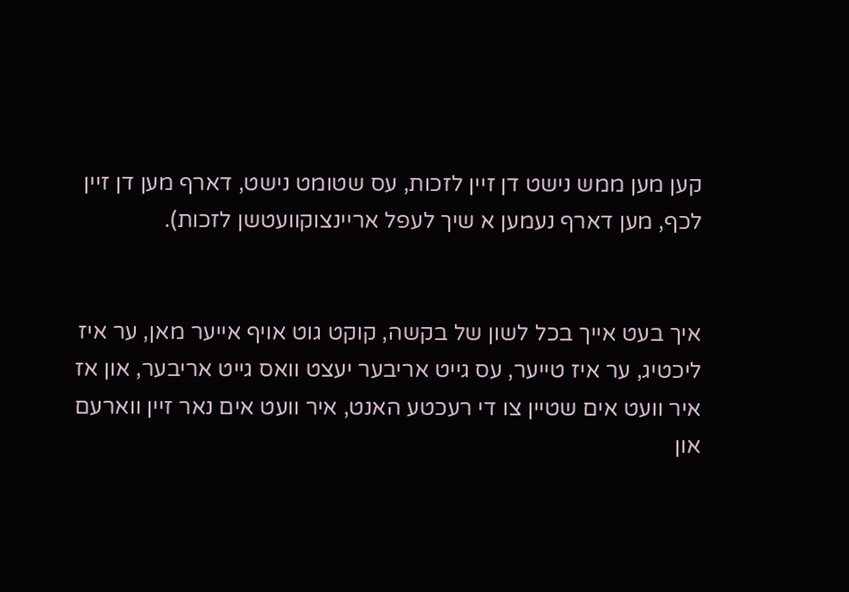קען מען ממש נישט דן זיין לזכות, עס שטומט נישט, דארף מען דן זיין לכף, מען דארף נעמען א שיך לעפל אריינצוקוועטשן לזכות).


איך בעט אייך בכל לשון של בקשה, קוקט גוט אויף אייער מאן, ער איז ליכטיג, ער איז טייער, עס גייט אריבער יעצט וואס גייט אריבער, און אז איר וועט אים שטיין צו די רעכטע האנט, איר וועט אים נאר זיין ווארעם און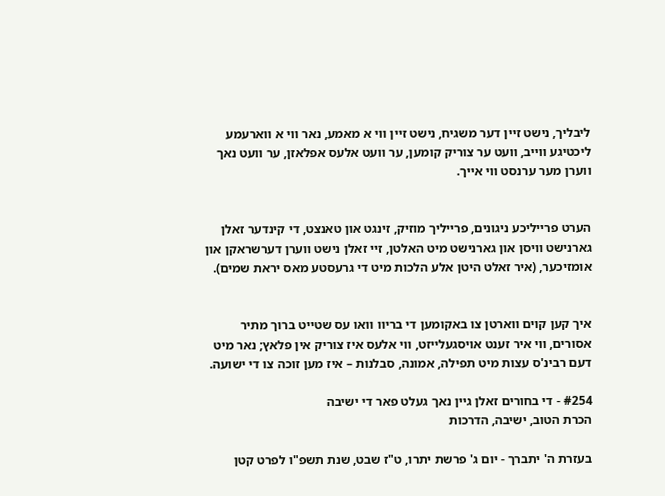ליבליך, נישט זיין דער משגיח, נישט זיין ווי א מאמע, נאר ווי א ווארעמע ליכטיגע ווייב, וועט ער צוריק קומען, ער וועט אלעס אפלאזן, ער וועט נאך ווערן מער ערנסט ווי אייך.


הערט פרייליכע ניגונים, פרייליך מוזיק, זינגט און טאנצט, די קינדער זאלן גארנישט וויסן און גארנישט מיט האלטן, זיי זאלן נישט ווערן דערשראקן און אומזיכער, (איר זאלט היטן אלע הלכות מיט די גרעסטע מאס יראת שמים).


איך קען קוים ווארטן צו באקומען די בריוו וואו עס שטייט ברוך מתיר אסורים, ווי איר זענט אויסגעלייזט, ווי אלעס איז צוריק אין פלאץ; נאר מיט דעם רבינ'ס עצות מיט תפילה, אמונה, סבלנות – איז מען זוכה צו די ישועה.

#254 - די בחורים זאלן גיין נאך געלט פאר די ישיבה
הכרת הטוב, ישיבה, הדרכות

בעזרת ה' יתברך - יום ג' פרשת יתרו, ט"ז שבט, שנת תשפ"ו לפרט קטן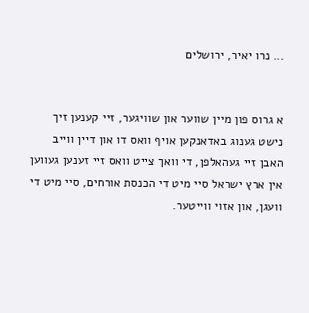... נרו יאיר, ירושלים


א גרוס פון מיין שווער און שוויגער, זיי קענען זיך נישט גענוג באדאנקען אויף וואס דו און דיין ווייב האבן זיי געהאלפן, די וואך צייט וואס זיי זענען געווען אין ארץ ישראל סיי מיט די הכנסת אורחים, סיי מיט די וועגן, און אזוי ווייטער.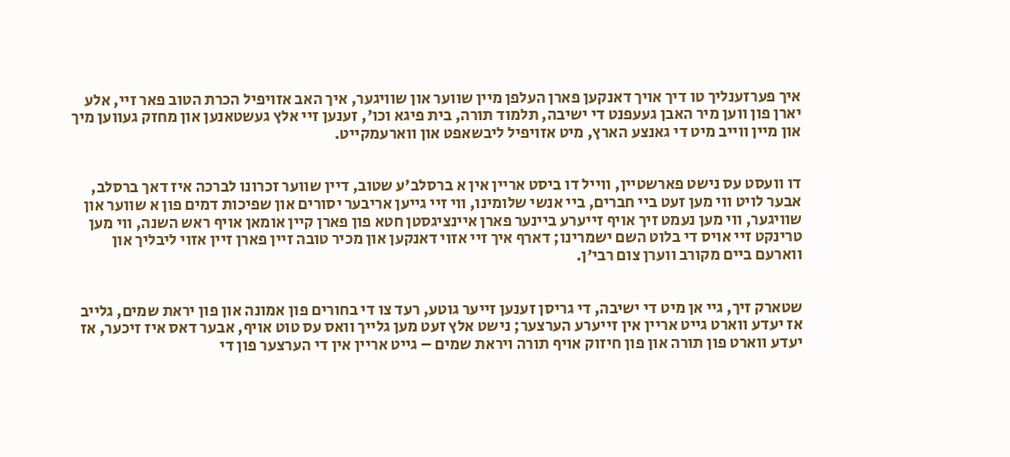איך פערזענליך טו דיך אויך דאנקען פארן העלפן מיין שווער און שוויגער, איך האב אזויפיל הכרת הטוב פאר זיי, אלע יארן פון ווען מיר האבן געעפנט די ישיבה, תלמוד תורה, בית פיגא וכו', זענען זיי אלץ געשטאנען און מחזק געווען מיך און מיין ווייב מיט די גאנצע הארץ, מיט אזויפיל ליבשאפט און ווארעמקייט.


דו וועסט עס נישט פארשטיין, ווייל דו ביסט אריין אין א ברסלב'ע שטוב, דיין שווער זכרונו לברכה איז דאך ברסלב, אבער לויט ווי מען זעט ביי חברים, ביי אנשי שלומינו, ווי זיי גייען אריבער יסורים און שפיכות דמים פון א שווער און שוויגער, ווי מען נעמט זיך אויף זייערע ביינער פארן איינציגסטן חטא פון פארן קיין אומאן אויף ראש השנה, ווי מען טרינקט זיי אויס די בלוט השם ישמרינו; דארף איך זיי אזוי דאנקען און מכיר טובה זיין פארן זיין אזוי ליבליך און ווארעם ביים מקורב ווערן צום רבי'ן.


שטארק זיך, גיי אן מיט די ישיבה, די גריסן זענען זייער גוטע, רעד צו די בחורים פון אמונה און פון יראת שמים, גלייב אז יעדע ווארט גייט אריין אין זייערע הערצער; נישט אלץ זעט מען גלייך וואס עס טוט אויף, אבער דאס איז זיכער, אז יעדע ווארט פון תורה און פון חיזוק אויף תורה ויראת שמים – גייט אריין אין די הערצער פון די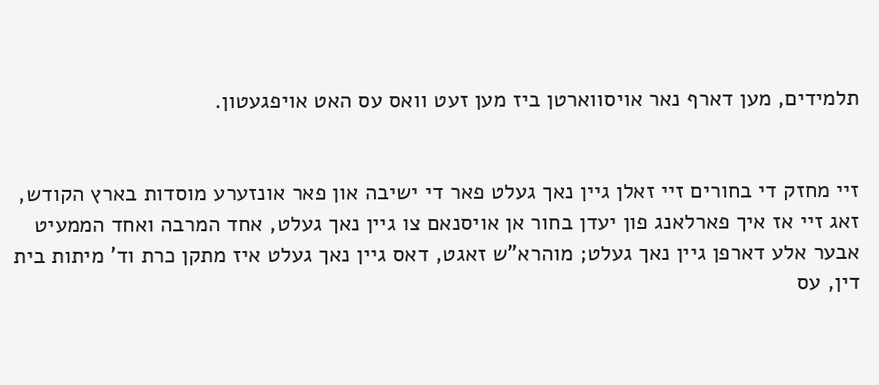תלמידים, מען דארף נאר אויסווארטן ביז מען זעט וואס עס האט אויפגעטון.


זיי מחזק די בחורים זיי זאלן גיין נאך געלט פאר די ישיבה און פאר אונזערע מוסדות בארץ הקודש, זאג זיי אז איך פארלאנג פון יעדן בחור אן אויסנאם צו גיין נאך געלט, אחד המרבה ואחד הממעיט אבער אלע דארפן גיין נאך געלט; מוהרא"ש זאגט, דאס גיין נאך געלט איז מתקן כרת וד' מיתות בית דין, עס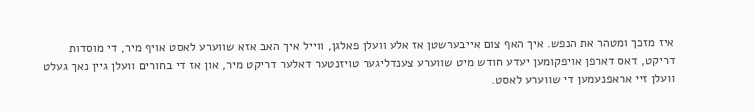איז מזכך ומטהר את הנפש. איך האף צום אייבערשטן אז אלע וועלן פאלגן, ווייל איך האב אזא שווערע לאסט אויף מיר, די מוסדות דריקט, דאס דארפן אויפקומען יעדע חודש מיט שווערע צענדליגער טויזנטער דאלער דריקט מיר, און אז די בחורים וועלן גיין נאך געלט וועלן זיי אראפנעמען די שווערע לאסט.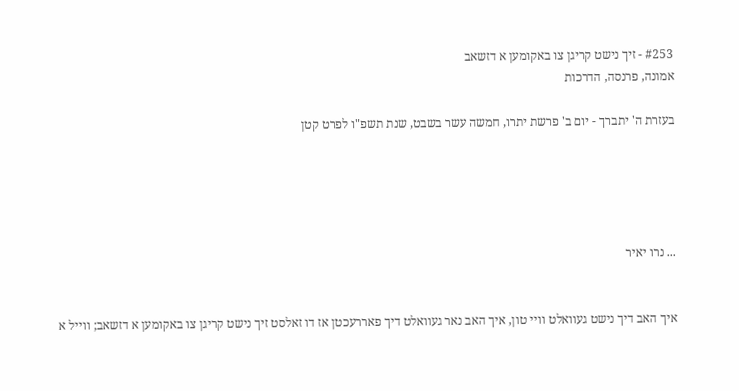#253 - זיך נישט קריגן צו באקומען א דזשאב
אמונה, פרנסה, הדרכות

בעזרת ה' יתברך - יום ב' פרשת יתרו, חמשה עשר בשבט, שנת תשפ"ו לפרט קטן





... נרו יאיר


איך האב דיך נישט געוואלט וויי טון, איך האב נאר געוואלט דיך פאררעכטן אז דו זאלסט זיך נישט קריגן צו באקומען א דזשאב; ווייל א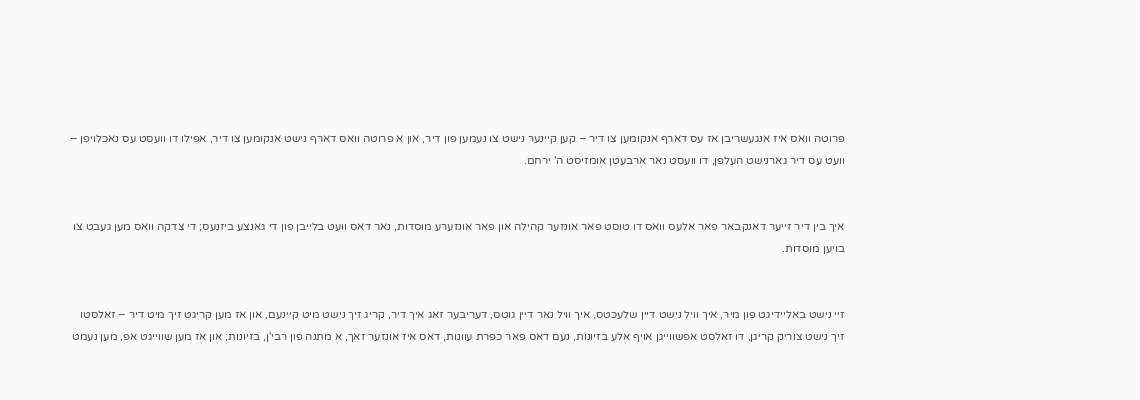פרוטה וואס איז אנגעשריבן אז עס דארף אנקומען צו דיר – קען קיינער נישט צו נעמען פון דיר, און א פרוטה וואס דארף נישט אנקומען צו דיר, אפילו דו וועסט עס נאכלויפן – וועט עס דיר גארנישט העלפן, דו וועסט נאר ארבעטן אומזיסט ה' ירחם.


איך בין דיר זייער דאנקבאר פאר אלעס וואס דו טוסט פאר אונזער קהילה און פאר אונזערע מוסדות, נאר דאס וועט בלייבן פון די גאנצע ביזנעס; די צדקה וואס מען געבט צו בויען מוסדות.


זיי נישט באליידיגט פון מיר, איך וויל נישט דיין שלעכטס, איך וויל נאר דיין גוטס, דעריבער זאג איך דיר, קריג זיך נישט מיט קיינעם, און אז מען קריגט זיך מיט דיר – זאלסטו זיך נישט צוריק קריגן, דו זאלסט אפשווייגן אויף אלע בזיונות, נעם דאס פאר כפרת עוונות, דאס איז אונזער זאך, א מתנה פון רבי'ן, בזיונות; און אז מען שווייגט אפ, מען נעמט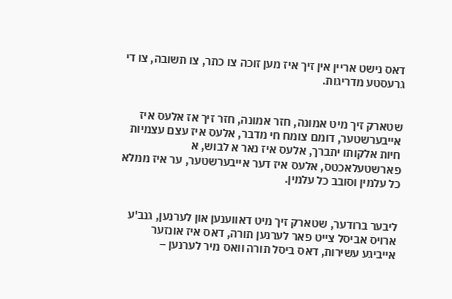דאס נישט אריין אין זיך איז מען זוכה צו כתר, צו תשובה, צו די גרעסטע מדריגות.


שטארק זיך מיט אמונה, חזר אמונה, חזר זיך אז אלעס איז אייבערשטער, דומם צומח חי מדבר, אלעס איז עצם עצמיות חיות אלקותו יתברך, אלעס איז נאר א לבוש, א פארשטעלאכטס, אלעס איז דער אייבערשטער, ער איז ממלא כל עלמין וסובב כל עלמין.


ליבער ברודער, שטארק זיך מיט דאווענען און לערנען, גנב'ע ארויס אביסל צייט פאר לערנען תורה, דאס איז אונזער אייביגע עשירות, דאס ביסל תורה וואס מיר לערנען –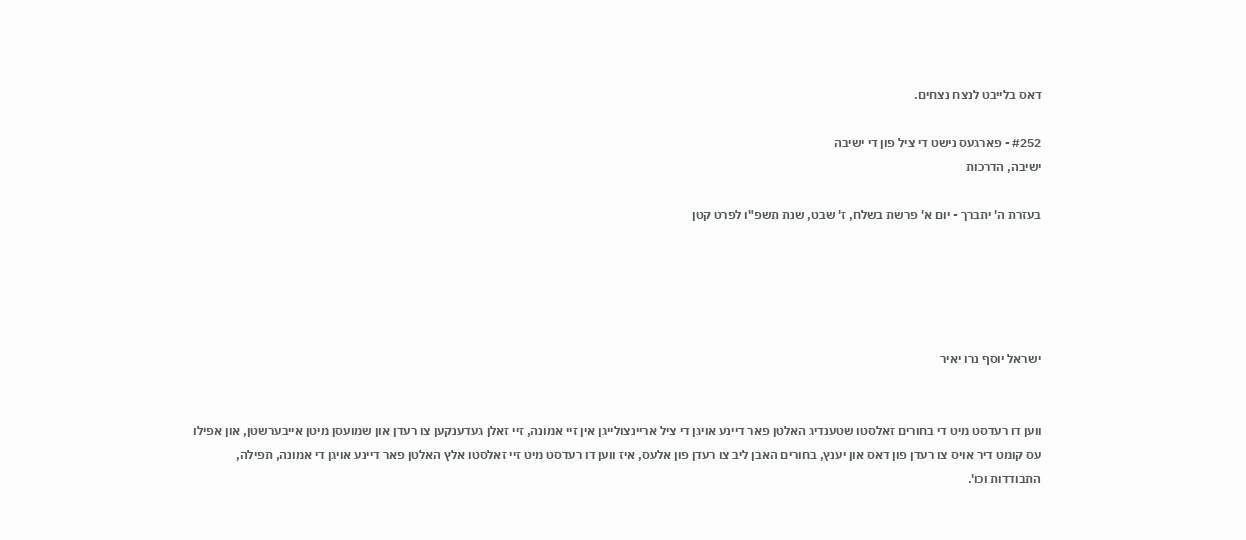דאס בלייבט לנצח נצחים.

#252 - פארגעס נישט די ציל פון די ישיבה
ישיבה, הדרכות

בעזרת ה' יתברך - יום א' פרשת בשלח, ז' שבט, שנת תשפ"ו לפרט קטן





ישראל יוסף נרו יאיר


ווען דו רעדסט מיט די בחורים זאלסטו שטענדיג האלטן פאר דיינע אויגן די ציל אריינצולייגן אין זיי אמונה, זיי זאלן געדענקען צו רעדן און שמועסן מיטן אייבערשטן, און אפילו עס קומט דיר אויס צו רעדן פון דאס און יענץ, בחורים האבן ליב צו רעדן פון אלעס, איז ווען דו רעדסט מיט זיי זאלסטו אלץ האלטן פאר דיינע אויגן די אמונה, תפילה, התבודדות וכו'.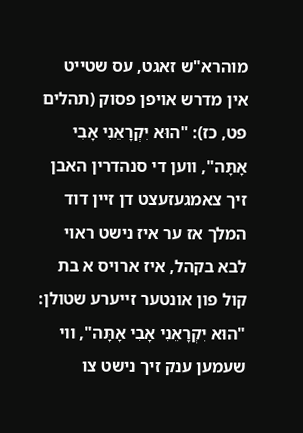מוהרא"ש זאגט, עס שטייט אין מדרש אויפן פסוק (תהלים פט, כז): "הוּא יִקְרָאֵנִי אָבִי אָתָּה", ווען די סנהדרין האבן זיך צאמגעזעצט דן זיין דוד המלך אז ער איז נישט ראוי לבא בקהל, איז ארויס א בת קול פון אונטער זייערע שטולן: "הוּא יִקְרָאֵנִי אָבִי אָתָּה", ווי שעמען ענק זיך נישט צו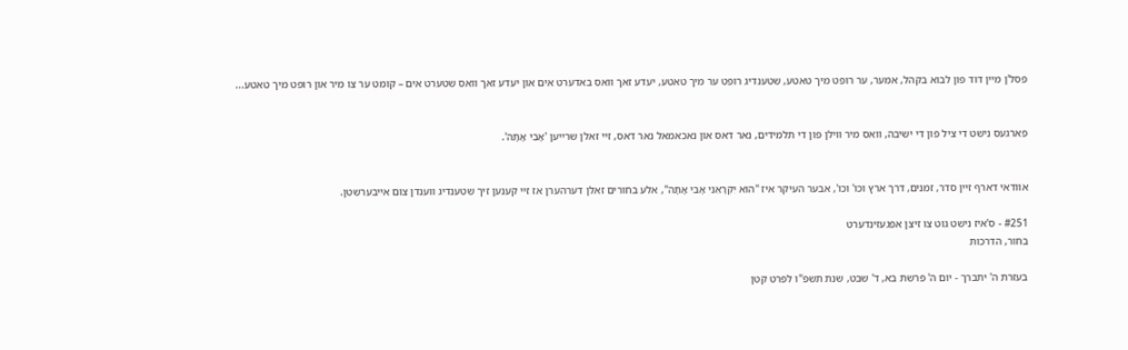פסל'ן מיין דוד פון לבוא בקהל, אמער, ער רופט מיך טאטע, שטענדיג רופט ער מיך טאטע, יעדע זאך וואס באדערט אים און יעדע זאך וואס שטערט אים – קומט ער צו מיר און רופט מיך טאטע...


פארגעס נישט די ציל פון די ישיבה, וואס מיר ווילן פון די תלמידים, נאר דאס און נאכאמאל נאר דאס, זיי זאלן שרייען 'אָבִי אָתָּה'.


אוודאי דארף זיין סדר, זמנים, דרך ארץ וכו' וכו', אבער העיקר איז "הוּא יִקְרָאֵנִי אָבִי אָתָּה", אלע בחורים זאלן דערהערן אז זיי קענען זיך שטענדיג ווענדן צום אייבערשטן.

#251 - ס'איז נישט גוט צו זיצן אפגעזינדערט
בחור, הדרכות

בעזרת ה' יתברך - יום ה' פרשת בא, ד' שבט, שנת תשפ"ו לפרט קטן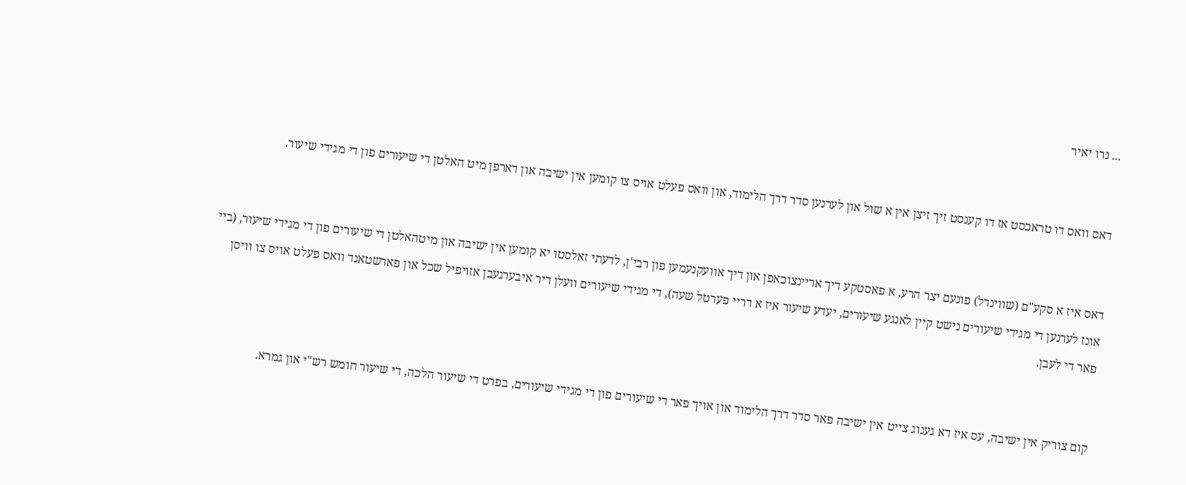... נרו יאיר


דאס וואס דו טראכסט אז דו קענסט זיך זיצן אין א שול און לערנען סדר דרך הלימוד, און וואס פעלט אויס צו קומען אין ישיבה און דארפן מיט האלטן די שיעורים פון די מגידי שיעור.


דאס איז א סקע"ם (שווינדל) פונעם יצר הרע, א פאסטקע דיך אריינצוכאפן און דיך אוועקנעמען פון רבי'ן, לדעתי זאלסטו יא קומען אין ישיבה און מיטהאלטן די שיעורים פון די מגידי שיעור, (ביי אונז לערנען די מגידי שיעורים נישט קיין לאנגע שיעורים, יעדע שיעור איז א דריי פערטל שעה), די מגידי שיעורים וועלן דיר איבערגעבן אזויפיל שכל און פארשטאנד וואס פעלט אויס צו וויסן פאר די לעבן.


קום צוריק אין ישיבה, עס איז דא גענוג צייט אין ישיבה פאר סדר דרך הלימוד און אויך פאר די שיעורים פון די מגידי שיעורים, בפרט די שיעור הלכה, די שיעור חומש רש"י און גמרא.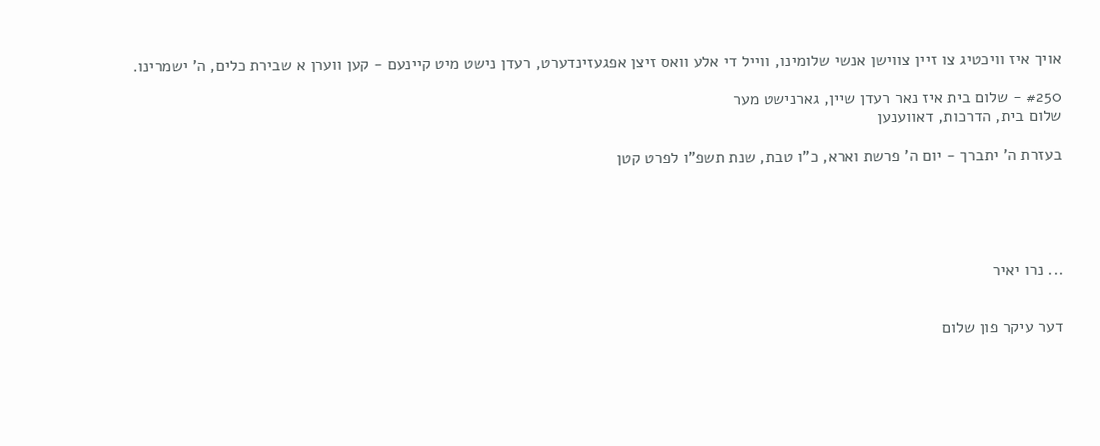אויך איז וויכטיג צו זיין צווישן אנשי שלומינו, ווייל די אלע וואס זיצן אפגעזינדערט, רעדן נישט מיט קיינעם - קען ווערן א שבירת כלים, ה' ישמרינו.

#250 - שלום בית איז נאר רעדן שיין, גארנישט מער
שלום בית, הדרכות, דאווענען

בעזרת ה' יתברך - יום ה' פרשת וארא, כ"ו טבת, שנת תשפ"ו לפרט קטן





... נרו יאיר


דער עיקר פון שלום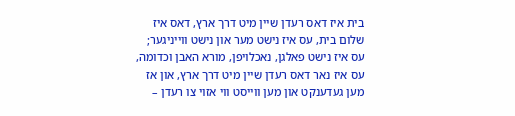בית איז דאס רעדן שיין מיט דרך ארץ, דאס איז שלום בית, עס איז נישט מער און נישט ווייניגער; עס איז נישט פאלגן, נאכלויפן, מורא האבן וכדומה, עס איז נאר דאס רעדן שיין מיט דרך ארץ, און אז מען געדענקט און מען ווייסט ווי אזוי צו רעדן –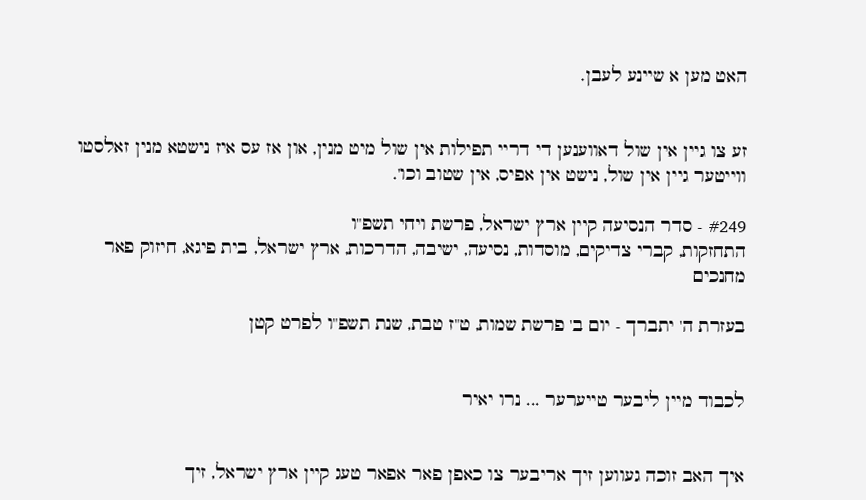האט מען א שיינע לעבן.


זע צו גיין אין שול דאווענען די דריי תפילות אין שול מיט מנין, און אז עס איז נישטא מנין זאלסטו ווייטער גיין אין שול, נישט אין אפיס, אין שטוב וכו'.

#249 - סדר הנסיעה קיין ארץ ישראל, פרשת ויחי תשפ"ו
התחזקות, קברי צדיקים, מוסדות, נסיעה, ישיבה, הדרכות, ארץ ישראל, בית פיגא, חיזוק פאר מחנכים

בעזרת ה' יתברך - יום ב' פרשת שמות, ט"ז טבת, שנת תשפ"ו לפרט קטן


לכבוד מיין ליבער טייערער ... נרו יאיר


איך האב זוכה געווען זיך אריבער צו כאפן פאר אפאר טעג קיין ארץ ישראל, זיך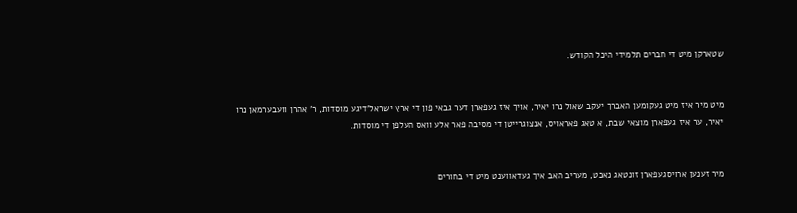שטארקן מיט די חברים תלמידי היכל הקודש.


מיט מיר איז מיט געקומען האברך יעקב שאול נרו יאיר, אויך איז געפארן דער גבאי פון די ארץ ישראל'דיגע מוסדות, ר' אהרן וועבערמאן נרו יאיר, ער איז געפארן מוצאי שבת, א טאג פאראויס, אנצוגרייטן די מסיבה פאר אלע וואס העלפן די מוסדות.


מיר זענען ארויסגעפארן זונטאג נאכט, מעריב האב איך געדאווענט מיט די בחורים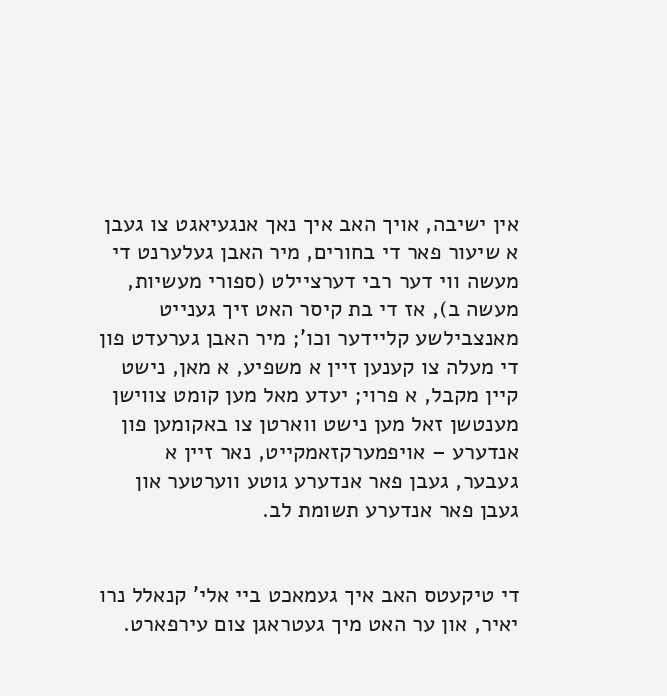אין ישיבה, אויך האב איך נאך אנגעיאגט צו געבן א שיעור פאר די בחורים, מיר האבן געלערנט די מעשה ווי דער רבי דערציילט (ספורי מעשיות, מעשה ב), אז די בת קיסר האט זיך גענייט מאנצבילשע קליידער וכו'; מיר האבן גערעדט פון די מעלה צו קענען זיין א משפיע, א מאן, נישט קיין מקבל, א פרוי; יעדע מאל מען קומט צווישן מענטשן זאל מען נישט ווארטן צו באקומען פון אנדערע – אויפמערקזאמקייט, נאר זיין א געבער, געבן פאר אנדערע גוטע ווערטער און געבן פאר אנדערע תשומת לב.


די טיקעטס האב איך געמאכט ביי אלי' קנאלל נרו יאיר, און ער האט מיך געטראגן צום עירפארט.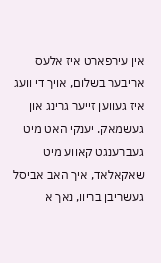אין עירפארט איז אלעס אריבער בשלום, אויך די וועג איז געווען זייער גרינג און געשמאק. יענקי האט מיט געברענגט קאווע מיט שאקאלאד, איך האב אביסל געשריבן בריוו, נאך א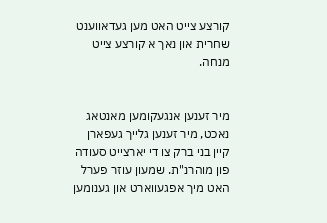קורצע צייט האט מען געדאווענט שחרית און נאך א קורצע צייט מנחה.


מיר זענען אנגעקומען מאנטאג נאכט, מיר זענען גלייך געפארן קיין בני ברק צו די יארצייט סעודה פון מוהרנ"ת. שמעון עוזר פערל האט מיך אפגעווארט און גענומען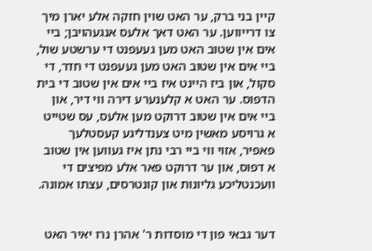קיין בני ברק, ער האט שוין חזקה אלע יארן מיך צו דרייווען. ער האט דאך אלעס אנגעהויבן; ביי אים אין שטוב האט מען געעפנט די ערשטע שול, ביי אים אין שטוב האט מען געעפנט די חדר, די סקול, און ביז היינט איז ביי אים אין שטוב די בית הדפוס. ער האט א קלענערע דירה ווי דיר, און ביי אים אין שטוב דרוקט מען אלעס, עס שטייט א גרויסע מאשין מיט צענדליגע קעסטלעך פאפיר, אזוי ווי ביי רבי נתן איז געווען אין שטוב א דפוס, און ער דרוקט פאר אלע מפיצים די וועכנטליכע גליונות און קונטרסים, עצתו אמונה.


דער גבאי פון די מוסדות ר' אהרן נרו יאיר האט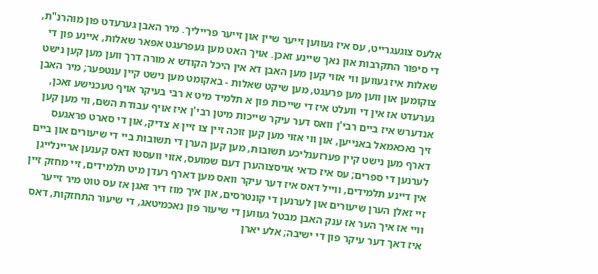אלעס צוגעגרייט, עס איז געווען זייער שיין און זייער פרייליך. מיר האבן גערעדט פון מוהרנ"ת, די סיפור התקרבות און נאך שיינע זאכן. אויך האט מען געפרעגט אפאר שאלות, איינע פון די שאלות איז געווען ווי אזוי קען מען האבן דא אין היכל הקודש א מורה דרך ווען מען קען נישט צוקומען און ווען מען פרעגט, מען שיקט שאלות - באקומט מען נישט קיין ענטפער; מיר האבן גערעדט אז אין די וועלט איז די שייכות פון א תלמיד מיט א רבי בעיקר אויף טעכנישע זאכן, אנדערש איז ביים רבי'ן וואס דער עיקר שייכות מיטן רבי'ן איז אויף עבודת השם, ווי מען קען זיך נאכאמאל באנייען, און ווי אזוי מען קען זוכה זיין צו זיין א צדיק, און די סארט פראגעס דארף מען נישט קיין פערזענליכע תשובות, מען קען הערן די תשובות ביי די שיעורים און ביים לערנען די ספרים; עס איז כדאי אויסצוהערן דעם שמועס, אזוי וועסטו דאס קענען אריינלייגן אין דיינע תלמידים, ווייל דאס איז דער עיקר וואס מען דארף רעדן מיט תלמידים, זיי מחזק זיין זיי זאלן הערן שיעורים און לערנען די קונטרסים, און איך מוז דיר זאגן אז עס טוט מיר זייער וויי אז איך הער אז ענק האבן מבטל געווען די שיעור פון נאכמיטאג, די שיעור התחזקות, דאס איז דאך דער עיקר פון די ישיבה; אלע יארן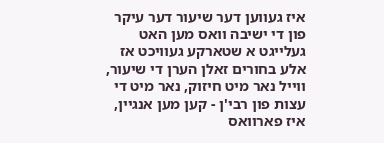איז געווען דער שיעור דער עיקר פון די ישיבה וואס מען האט געלייגט א שטארקע געוויכט אז אלע בחורים זאלן הערן די שיעור, ווייל נאר מיט חיזוק, נאר מיט די עצות פון רבי'ן - קען מען אנגיין, איז פארוואס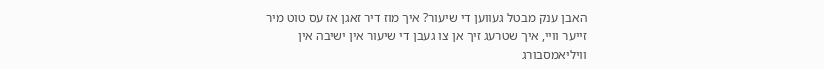האבן ענק מבטל געווען די שיעור? איך מוז דיר זאגן אז עס טוט מיר זייער וויי, איך שטרעג זיך אן צו געבן די שיעור אין ישיבה אין וויליאמסבורג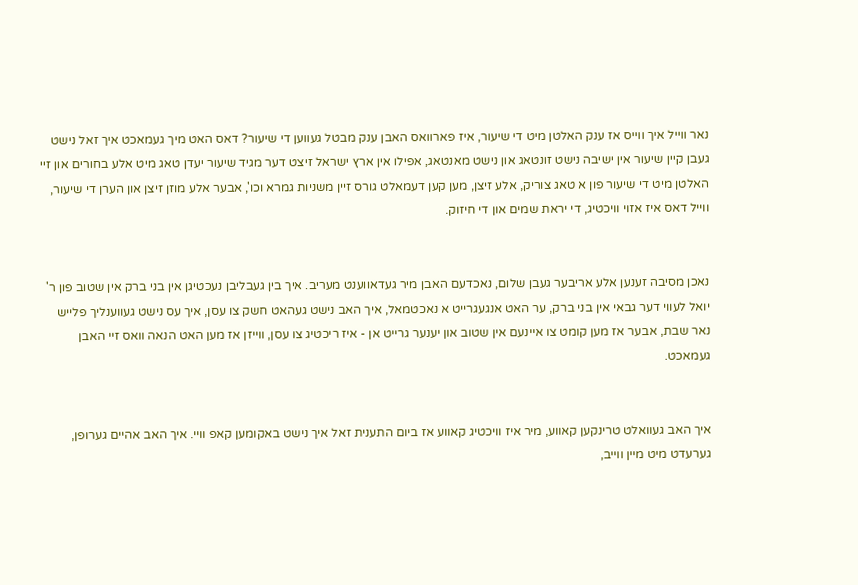נאר ווייל איך ווייס אז ענק האלטן מיט די שיעור, איז פארוואס האבן ענק מבטל געווען די שיעור? דאס האט מיך געמאכט איך זאל נישט געבן קיין שיעור אין ישיבה נישט זונטאג און נישט מאנטאג, אפילו אין ארץ ישראל זיצט דער מגיד שיעור יעדן טאג מיט אלע בחורים און זיי האלטן מיט די שיעור פון א טאג צוריק, אלע זיצן, מען קען דעמאלט גורס זיין משניות גמרא וכו', אבער אלע מוזן זיצן און הערן די שיעור, ווייל דאס איז אזוי וויכטיג, די יראת שמים און די חיזוק.


נאכן מסיבה זענען אלע אריבער געבן שלום, נאכדעם האבן מיר געדאווענט מעריב. איך בין געבליבן נעכטיגן אין בני ברק אין שטוב פון ר' יואל לעווי דער גבאי אין בני ברק, ער האט אנגעגרייט א נאכטמאל, איך האב נישט געהאט חשק צו עסן, איך עס נישט געווענליך פלייש נאר שבת, אבער אז מען קומט צו איינעם אין שטוב און יענער גרייט אן - איז ריכטיג צו עסן, ווייזן אז מען האט הנאה וואס זיי האבן געמאכט.


איך האב געוואלט טרינקען קאווע, מיר איז וויכטיג קאווע אז ביום התענית זאל איך נישט באקומען קאפ וויי. איך האב אהיים גערופן, גערעדט מיט מיין ווייב,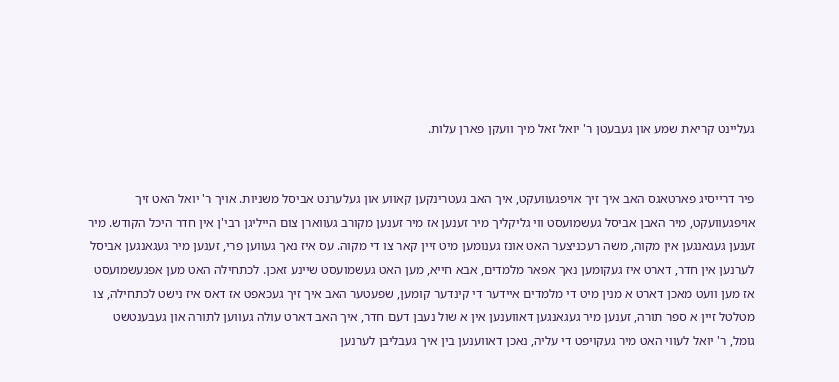געליינט קריאת שמע און געבעטן ר' יואל זאל מיך וועקן פארן עלות.


פיר דרייסיג פארטאגס האב איך זיך אויפגעוועקט, איך האב געטרינקען קאווע און געלערנט אביסל משניות. אויך ר' יואל האט זיך אויפגעוועקט, מיר האבן אביסל געשמועסט ווי גליקליך מיר זענען אז מיר זענען מקורב געווארן צום הייליגן רבי'ן אין חדר היכל הקודש. מיר זענען געגאנגען אין מקוה, משה רעכניצער האט אונז גענומען מיט זיין קאר צו די מקוה. עס איז נאך געווען פרי, זענען מיר געגאנגען אביסל לערנען אין חדר, דארט איז געקומען נאך אפאר מלמדים, אבא חייא, מען האט געשמועסט שיינע זאכן. לכתחילה האט מען אפגעשמועסט אז מען וועט מאכן דארט א מנין מיט די מלמדים איידער די קינדער קומען, שפעטער האב איך זיך געכאפט אז דאס איז נישט לכתחילה, צו מטלטל זיין א ספר תורה, זענען מיר געגאנגען דאווענען אין א שול נעבן דעם חדר, איך האב דארט עולה געווען לתורה און געבענטשט גומל, ר' יואל לעווי האט מיר געקויפט די עליה, נאכן דאווענען בין איך געבליבן לערנען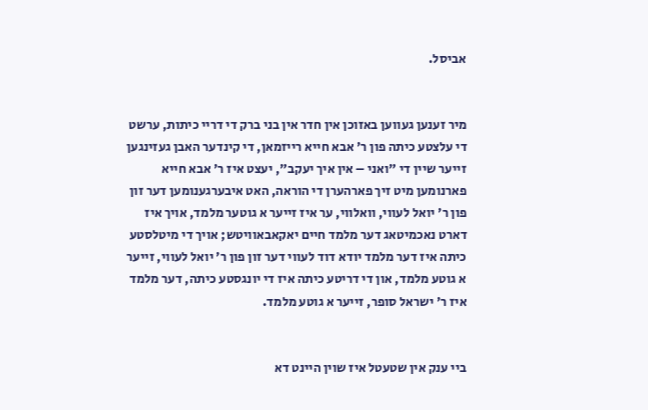אביסל.


מיר זענען געווען באזוכן אין חדר אין בני ברק די דריי כיתות, ערשט די עלצטע כיתה פון ר' אבא חייא רייזמאן, די קינדער האבן געזינגען זייער שיין די "ואני – אין איך יעקב", יעצט איז ר' אבא חייא פארנומען מיט זיך פארהערן די הוראה, האט איבערגענומען דער זון פון ר' יואל לעווי, וואלווי, ער איז זייער א גוטער מלמד, אויך איז דארט נאכמיטאג דער מלמד חיים יאקאבאוויטש; אויך די מיטלסטע כיתה איז דער מלמד יודא דוד לעווי דער זון פון ר' יואל לעווי, זייער א גוטע מלמד, און די דריטע כיתה איז די יונגסטע כיתה, דער מלמד איז ר' ישראל סופר, זייער א גוטע מלמד.


ביי ענק אין שטעטל איז שוין היינט דא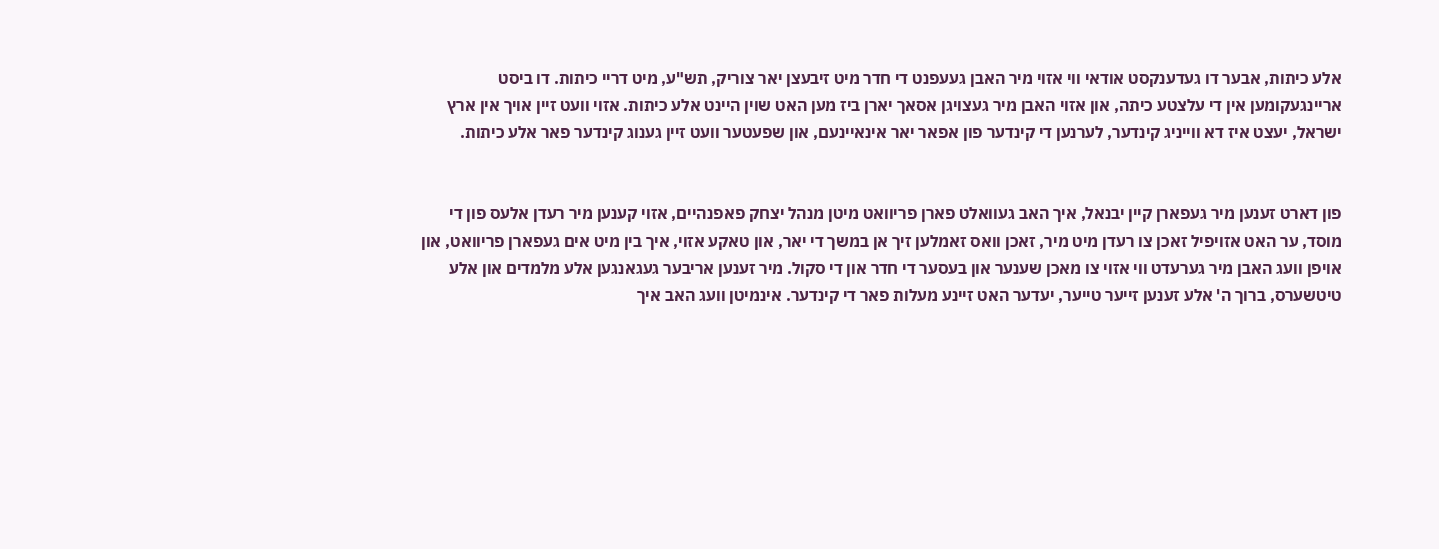אלע כיתות, אבער דו געדענקסט אודאי ווי אזוי מיר האבן געעפנט די חדר מיט זיבעצן יאר צוריק, תש"ע, מיט דריי כיתות. דו ביסט אריינגעקומען אין די עלצטע כיתה, און אזוי האבן מיר געצויגן אסאך יארן ביז מען האט שוין היינט אלע כיתות. אזוי וועט זיין אויך אין ארץ ישראל, יעצט איז דא ווייניג קינדער, לערנען די קינדער פון אפאר יאר אינאיינעם, און שפעטער וועט זיין גענוג קינדער פאר אלע כיתות.


פון דארט זענען מיר געפארן קיין יבנאל, איך האב געוואלט פארן פריוואט מיטן מנהל יצחק פאפנהיים, אזוי קענען מיר רעדן אלעס פון די מוסד, ער האט אזויפיל זאכן צו רעדן מיט מיר, זאכן וואס זאמלען זיך אן במשך די יאר, און טאקע אזוי, איך בין מיט אים געפארן פריוואט, און אויפן וועג האבן מיר גערעדט ווי אזוי צו מאכן שענער און בעסער די חדר און די סקול. מיר זענען אריבער געגאנגען אלע מלמדים און אלע טיטשערס, ברוך ה' אלע זענען זייער טייער, יעדער האט זיינע מעלות פאר די קינדער. אינמיטן וועג האב איך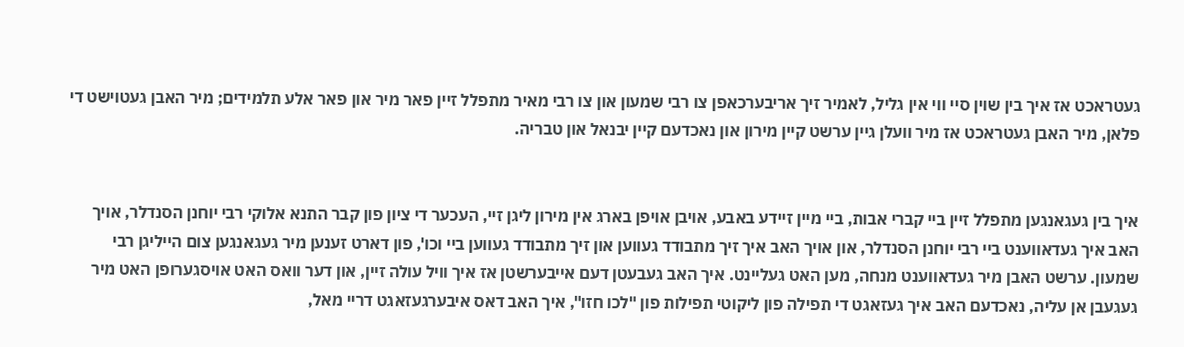געטראכט אז איך בין שוין סיי ווי אין גליל, לאמיר זיך אריבערכאפן צו רבי שמעון און צו רבי מאיר מתפלל זיין פאר מיר און פאר אלע תלמידים; מיר האבן געטוישט די פלאן, מיר האבן געטראכט אז מיר וועלן גיין ערשט קיין מירון און נאכדעם קיין יבנאל און טבריה.


איך בין געגאנגען מתפלל זיין ביי קברי אבות, ביי מיין זיידע באבע, אויבן אויפן בארג אין מירון ליגן זיי, העכער די ציון פון קבר התנא אלוקי רבי יוחנן הסנדלר, אויך האב איך געדאווענט ביי רבי יוחנן הסנדלר, און אויך האב איך זיך מתבודד געווען און זיך מתבודד געווען ביי וכו', פון דארט זענען מיר געגאנגען צום הייליגן רבי שמעון. ערשט האבן מיר געדאווענט מנחה, מען האט געליינט. איך האב געבעטן דעם אייבערשטן אז איך וויל עולה זיין, און דער וואס האט אויסגערופן האט מיר געגעבן אן עליה, נאכדעם האב איך געזאגט די תפילה פון ליקוטי תפילות פון "לכו חזו", איך האב דאס איבערגעזאגט דריי מאל,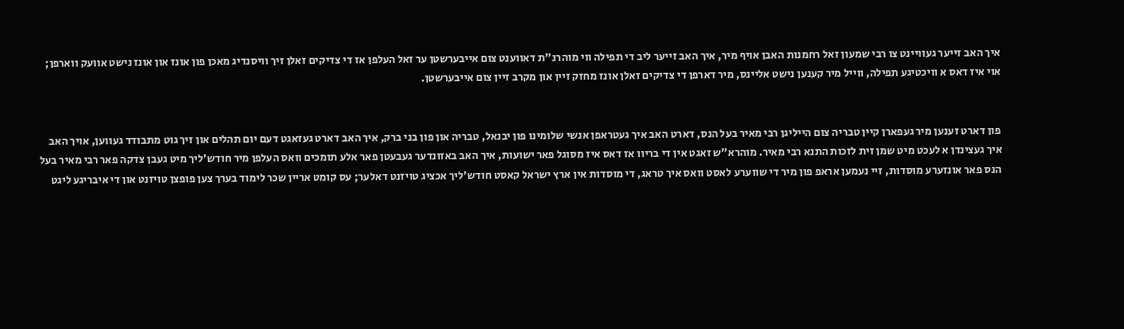איך האב זייער געוויינט צו רבי שמעון זאל רחמנות האבן אויף מיר, איך האב זייער ליב די תפילה ווי מוהרנ"ת דאווענט צום אייבערשטן ער זאל העלפן אז די צדיקים זאלן זיך וויסנדיג מאכן פון אונז און אונז נישט אוועק ווארפן; אוי איז דאס א וויכטיגע תפילה, ווייל מיר קענען נישט אליינס, מיר דארפן די צדיקים זאלן אונז מחזק זיין און מקרב זיין צום אייבערשטן.


פון דארט זענען מיר געפארן קיין טבריה צום הייליגן רבי מאיר בעל הנס, דארט האב איך געטראפן אנשי שלומינו פון יבנאל, טבריה און פון בני ברק, איך האב דארט געזאגט דעם יום תהלים און זיך גוט מתבודד געווען, אויך האב איך געצינדן א לעכט מיט שמן זית לזכות התנא רבי מאיר. מוהרא"ש זאגט אין די בריוו אז דאס איז מסוגל פאר ישועות, איך האב באזונדער געבעטן פאר אלע תומכים וואס העלפן מיר חודש'ליך מיט געבן צדקה פאר רבי מאיר בעל הנס פאר אונזערע מוסדות, זיי נעמען אראפ פון מיר די שווערע לאסט וואס איך טראג, די מוסדות אין ארץ ישראל קאסט חודש'ליך אכציג טויזנט דאלער; עס קומט אריין שכר לימוד בערך צען פופצן טויזנט און די איבריגע ליגט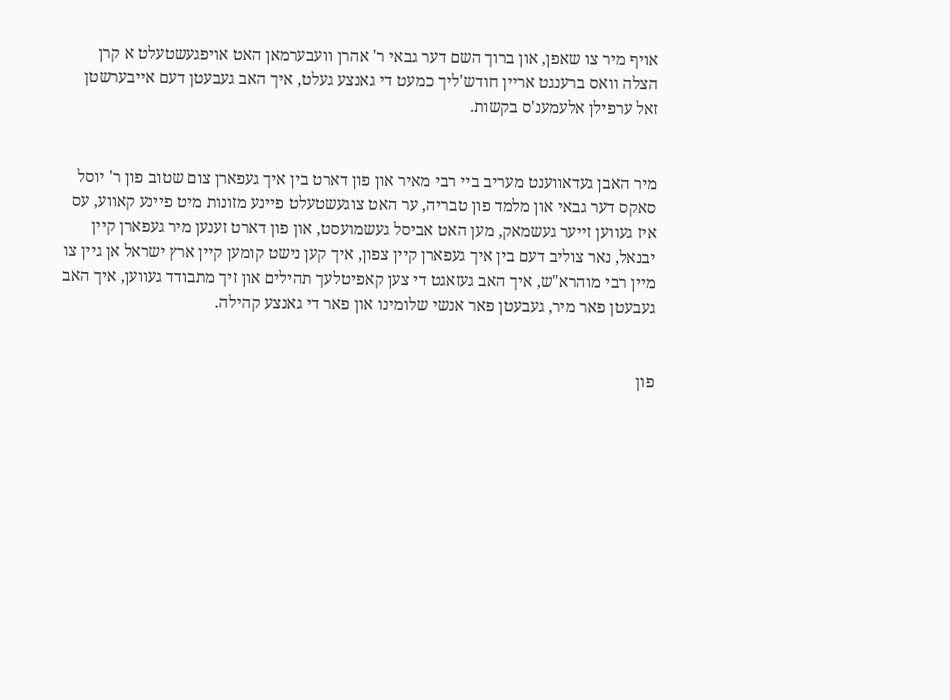אויף מיר צו שאפן, און ברוך השם דער גבאי ר' אהרן וועבערמאן האט אויפגעשטעלט א קרן הצלה וואס ברענגט אריין חודש'ליך כמעט די גאנצע געלט, איך האב געבעטן דעם אייבערשטן זאל ערפילן אלעמענ'ס בקשות.


מיר האבן געדאווענט מעריב ביי רבי מאיר און פון דארט בין איך געפארן צום שטוב פון ר' יוסל סאקס דער גבאי און מלמד פון טבריה, ער האט צוגעשטעלט פיינע מזונות מיט פיינע קאווע, עס איז געווען זייער געשמאק, מען האט אביסל געשמועסט, און פון דארט זענען מיר געפארן קיין יבנאל, נאר צוליב דעם בין איך געפארן קיין צפון, איך קען נישט קומען קיין ארץ ישראל אן גיין צו מיין רבי מוהרא"ש, איך האב געזאגט די צען קאפיטלעך תהילים און זיך מתבודד געווען, איך האב געבעטן פאר מיר, געבעטן פאר אנשי שלומינו און פאר די גאנצע קהילה.


פון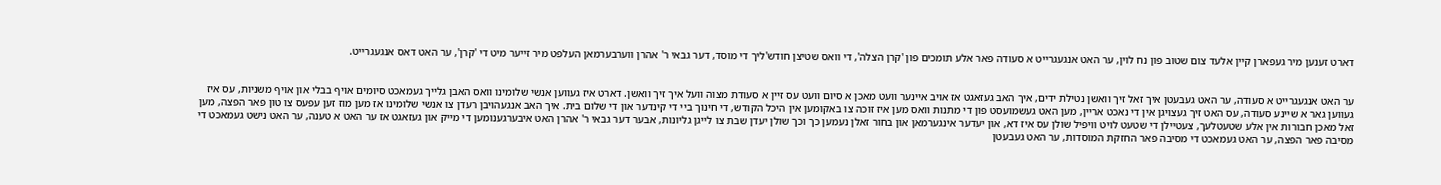דארט זענען מיר געפארן קיין אלעד צום שטוב פון נח לוין, ער האט אנגעגרייט א סעודה פאר אלע תומכים פון 'קרן הצלה', די וואס שטיצן חודש'ליך די מוסד, דער גבאי ר' אהרן ווערבערמאן העלפט מיר זייער מיט די 'קרן', ער האט דאס אנגעגרייט.


ער האט אנגעגרייט א סעודה, ער האט געבעטן איך זאל זיך וואשן נטילת ידים, איך האב געזאגט אז אויב איינער וועט מאכן א סיום וועט עס זיין א סעודת מצוה וועל איך זיך וואשן. דארט איז געווען אנשי שלומינו וואס האבן גלייך געמאכט סיומים אויף בבלי און אויף משניות, עס איז געווען גאר א שיינע סעודה, עס האט זיך געצויגן אין די נאכט אריין, מען האט געשמועסט פון די מתנות וואס מען איז זוכה צו באקומען אין היכל הקודש, די חינוך ביי די קינדער און די שלום בית. איך האב אנגעהויבן רעדן צו אנשי שלומינו אז מען מוז זען עפעס צו טון פאר הפצה, מען זאל מאכן חבורות אין אלע שטעטלעך, צעטיילן די שטעט לויט וויפיל שולן עס איז דא, און יעדער אינגערמאן און בחור זאלן נעמען כך וכך שולן יעדן שבת צו לייגן גליונות, אבער דער גבאי ר' אהרן האט איבערגענומען די מייק און געזאגט אז ער האט א טענה, ער האט נישט געמאכט די מסיבה פאר הפצה, ער האט געמאכט די מסיבה פאר החזקת המוסדות, ער האט געבעטן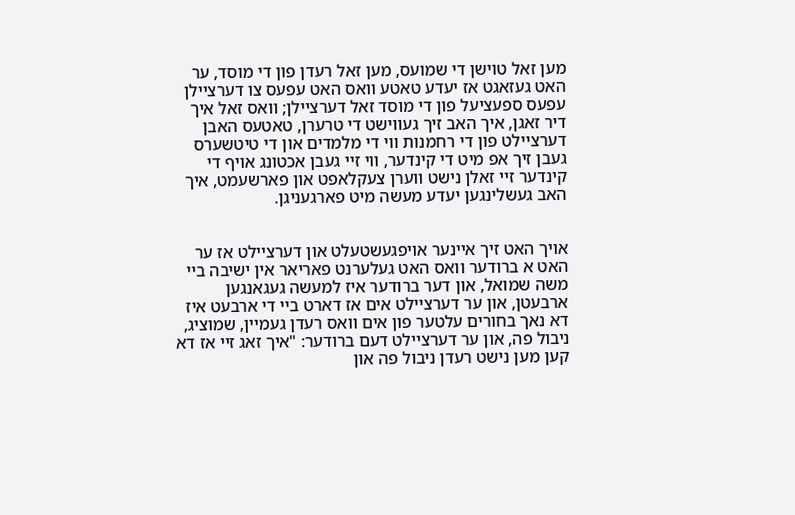מען זאל טוישן די שמועס, מען זאל רעדן פון די מוסד, ער האט געזאגט אז יעדע טאטע וואס האט עפעס צו דערציילן עפעס ספעציעל פון די מוסד זאל דערציילן; וואס זאל איך דיר זאגן, איך האב זיך געווישט די טרערן, טאטעס האבן דערציילט פון די רחמנות ווי די מלמדים און די טיטשערס געבן זיך אפ מיט די קינדער, ווי זיי געבן אכטונג אויף די קינדער זיי זאלן נישט ווערן צעקלאפט און פארשעמט, איך האב געשלינגען יעדע מעשה מיט פארגעניגן.


אויך האט זיך איינער אויפגעשטעלט און דערציילט אז ער האט א ברודער וואס האט געלערנט פאריאר אין ישיבה ביי משה שמואל, און דער ברודער איז למעשה געגאנגען ארבעטן, און ער דערציילט אים אז דארט ביי די ארבעט איז דא נאך בחורים עלטער פון אים וואס רעדן געמיין, שמוציג, ניבול פה, און ער דערציילט דעם ברודער: "איך זאג זיי אז דא קען מען נישט רעדן ניבול פה און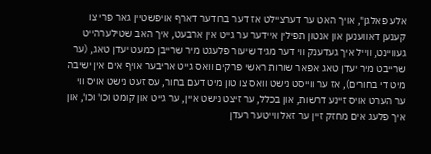אלע פאלגן", אויך האט ער דערציילט אז דער ברודער דארף אויפשטיין גאר פרי צו קענען דאווענען און אנטון תפילין איידער ער גייט אין ארבעט, איך האב שטילערהייט געוויינט, ווייל איך געדענק ווי דער מגיד שיעור פלעגט מיר שרייבן כמעט יעדן טאג, (ער שרייבט מיר יעדן טאג אפאר שורות ראשי פרקים וואס גייט אריבער אויף אים אין ישיבה מיט די בחורים), אז ער ווייסט נישט וואס צו טון מיט דעם בחור, עס זעט נישט אויס ווי ער הערט אויס זיינע דרשות, און בכלל, ער זיצט נישט איין, ער גייט און קומט וכו' וכו', און איך פלעג אים מחזק זיין ער זאל ווייטער רעדן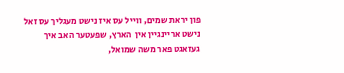פון יראת שמים, ווייל עס איז נישט מעגליך עס זאל נישט אריינגיין אין  הארץ, שפעטער האב איך געזאגט פאר משה שמואל,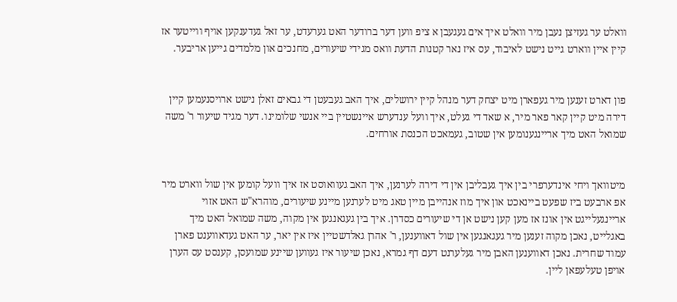וואלט ער געזיצן נעבן מיר וואלט איך אים געגעבן א ציפ ווען דער ברודער האט גערעדט, ער זאל געדענקען אויף ווייטער אז קיין איין ווארט גייט נישט לאיבוד, עס איז נאר קטנות הדעת וואס מגידי שיעורים, מחנכים און מלמדים גייען אריבער.


פון דארט זענען מיר געפארן מיט יצחק דער מנהל קיין ירושלים, איך האב געבעטן די גבאים זאלן נישט ארויסנעמען קיין דירה מיט קיין קאר פאר מיר, א שאד די געלט, איך וועל ענדערש איינשטיין ביי אנשי שלומינו. דער מגיד שיעור ר' משה שמואל האט מיך אריינגענומען אין שטוב, געמאכט הכנסת אורחים.


מיטוואך ויחי אינדערפרי בין איך געבליבן אין די דירה לערנען, איך האב געוואוסט אז איך וועל קומען אין שול ווארט מיר אפ ארבעט ביז שפעט ביינאכט און איך מוז אנהייבן מיין טאג מיט לערנען מיינע שיעורים, מוהרא"ש האט אזוי אריינגעלייגט אין אונז אז מען קען נישט אן די שיעורים כסדרן. איך בין געגאנגען אין מקוה, משה שמואל האט מיך באגלייט, נאכן מקוה זענען מיר געגאנגען אין שול דאווענען, ר' אהרן גאלדשטיין איז אין יאר, ער האט געדאווענט פארן עמוד שחרית. נאכן דאווענען האבן מיר געלערנט דעם דף גמרא, נאכן שיעור איז געווען שיינע שמועסן, קענסט עס הערן אויפן טעלעפאן ליין.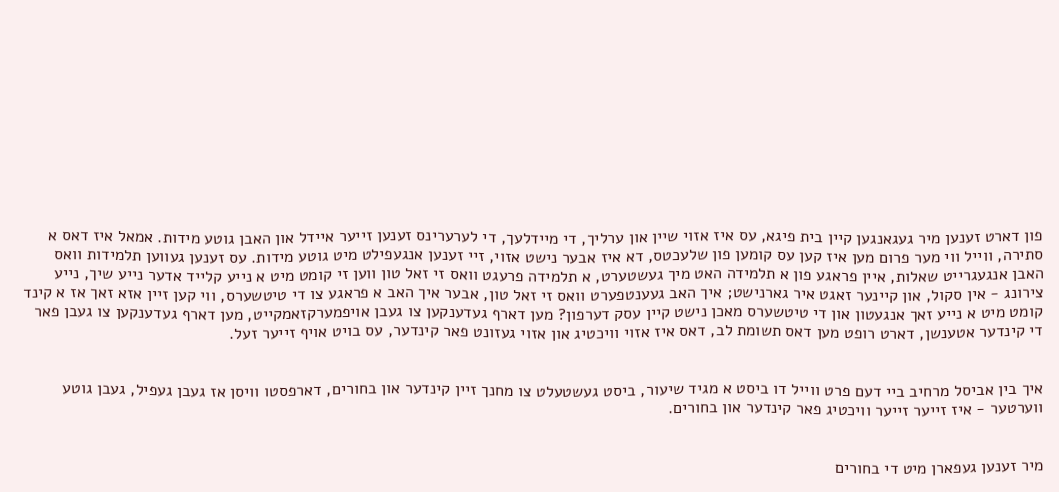פון דארט זענען מיר געגאנגען קיין בית פיגא, עס איז אזוי שיין און ערליך, די מיידלעך, די לערערינס זענען זייער איידל און האבן גוטע מידות. אמאל איז דאס א סתירה, ווייל ווי מער פרום מען איז קען עס קומען פון שלעכטס, דא איז אבער נישט אזוי, זיי זענען אנגעפילט מיט גוטע מידות. עס זענען געווען תלמידות וואס האבן אנגעגרייט שאלות, איין פראגע פון א תלמידה האט מיך געשטערט, א תלמידה פרעגט וואס זי זאל טון ווען זי קומט מיט א נייע קלייד אדער נייע שיך, נייע צירונג - אין סקול, און קיינער זאגט איר גארנישט; איך האב געענטפערט וואס זי זאל טון, אבער איך האב א פראגע צו די טיטשערס, ווי קען זיין אזא זאך אז א קינד קומט מיט א נייע זאך אנגעטון און די טיטשערס מאכן נישט קיין עסק דערפון? מען דארף געדענקען צו געבן אויפמערקזאמקייט, מען דארף געדענקען צו געבן פאר די קינדער אטענשן, דארט רופט מען דאס תשומת לב, דאס איז אזוי וויכטיג און אזוי געזונט פאר קינדער, עס בויט אויף זייער זעל.


איך בין אביסל מרחיב ביי דעם פרט ווייל דו ביסט א מגיד שיעור, ביסט געשטעלט צו מחנך זיין קינדער און בחורים, דארפסטו וויסן אז געבן געפיל, געבן גוטע ווערטער - איז זייער זייער וויכטיג פאר קינדער און בחורים.


מיר זענען געפארן מיט די בחורים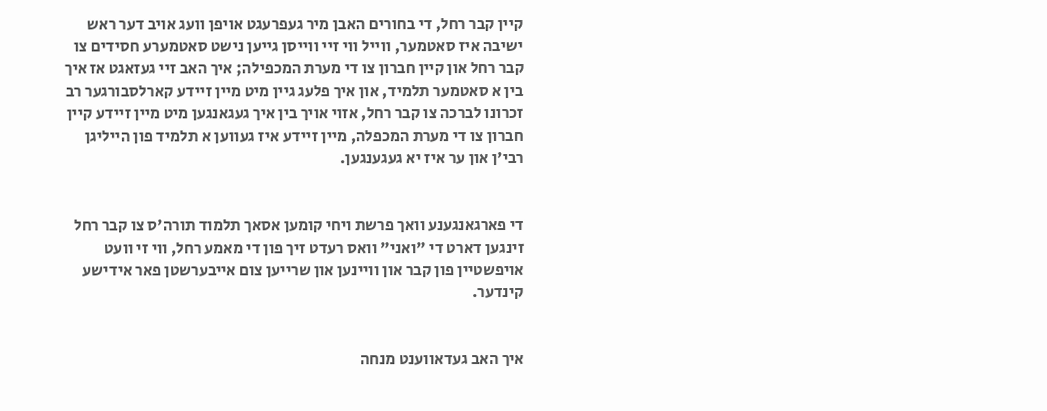קיין קבר רחל, די בחורים האבן מיר געפרעגט אויפן וועג אויב דער ראש ישיבה איז סאטמער, ווייל ווי זיי ווייסן גייען נישט סאטמערע חסידים צו קבר רחל און קיין חברון צו די מערת המכפילה; איך האב זיי געזאגט אז איך בין א סאטמער תלמיד, און איך פלעג גיין מיט מיין זיידע קארלסבורגער רב זכרונו לברכה צו קבר רחל, אזוי אויך בין איך געגאנגען מיט מיין זיידע קיין חברון צו די מערת המכפלה, מיין זיידע איז געווען א תלמיד פון הייליגן רבי'ן און ער איז יא געגענגען.


די פארגאנגענע וואך פרשת ויחי קומען אסאך תלמוד תורה'ס צו קבר רחל זינגען דארט די "ואני" וואס רעדט זיך פון די מאמע רחל, ווי זי וועט אויפשטיין פון קבר און וויינען און שרייען צום אייבערשטן פאר אידישע קינדער.


איך האב געדאווענט מנחה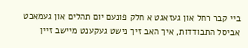ביי קבר רחל און געזאגט א חלק פונעם יום תהלים און געמאכט אביסל התבודדות, איך האב זיך נישט געקענט מיישב זיין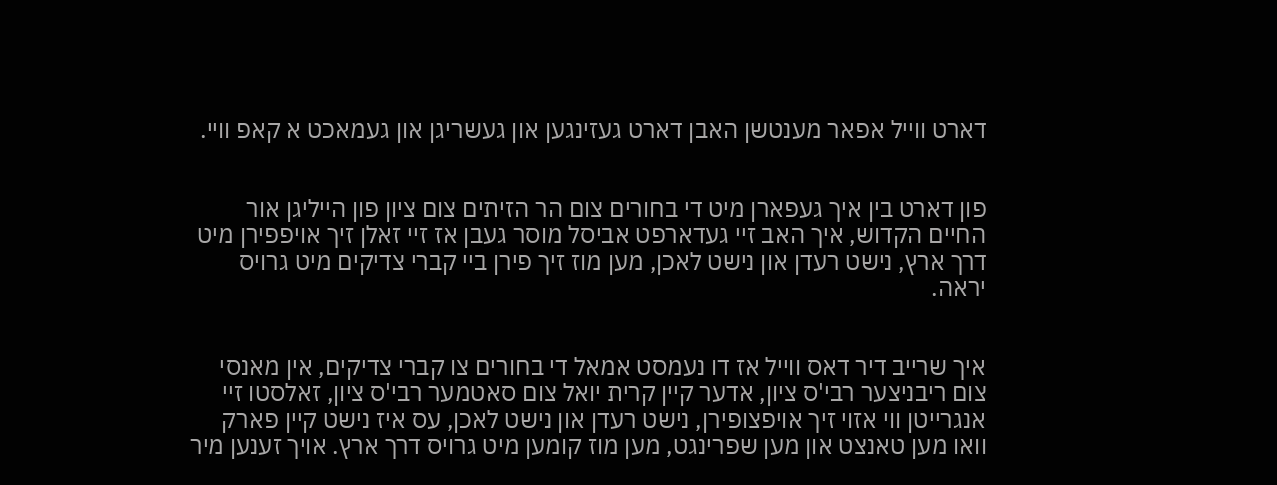דארט ווייל אפאר מענטשן האבן דארט געזינגען און געשריגן און געמאכט א קאפ וויי.


פון דארט בין איך געפארן מיט די בחורים צום הר הזיתים צום ציון פון הייליגן אור החיים הקדוש, איך האב זיי געדארפט אביסל מוסר געבן אז זיי זאלן זיך אויפפירן מיט דרך ארץ, נישט רעדן און נישט לאכן, מען מוז זיך פירן ביי קברי צדיקים מיט גרויס יראה.


איך שרייב דיר דאס ווייל אז דו נעמסט אמאל די בחורים צו קברי צדיקים, אין מאנסי צום ריבניצער רבי'ס ציון, אדער קיין קרית יואל צום סאטמער רבי'ס ציון, זאלסטו זיי אנגרייטן ווי אזוי זיך אויפצופירן, נישט רעדן און נישט לאכן, עס איז נישט קיין פארק וואו מען טאנצט און מען שפרינגט, מען מוז קומען מיט גרויס דרך ארץ. אויך זענען מיר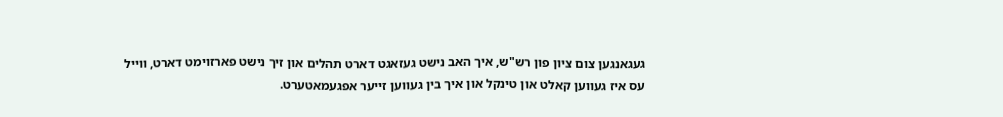געגאנגען צום ציון פון רש"ש, איך האב נישט געזאגט דארט תהלים און זיך נישט פארזוימט דארט, ווייל עס איז געווען קאלט און טינקל און איך בין געווען זייער אפגעמאטערט.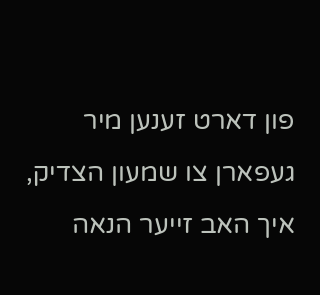פון דארט זענען מיר געפארן צו שמעון הצדיק, איך האב זייער הנאה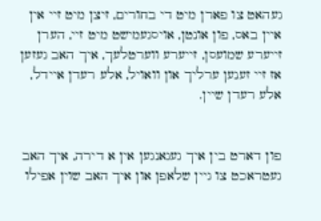געהאט צו פארן מיט די בחורים, זיצן מיט זיי אין איין באס, פון אונטן, אויסגעמישט מיט זיי, הערן זייערע שמועסן, זייערע ווערטלעך, איך האב געזען אז זיי זענען ערליך און וואויל, אלע רעדן איידל, אלע רעדן שיין.


פון דארט בין איך געגאנגען אין א דירה, איך האב געטראכט צו גיין שלאפן און איך האב שוין אפילו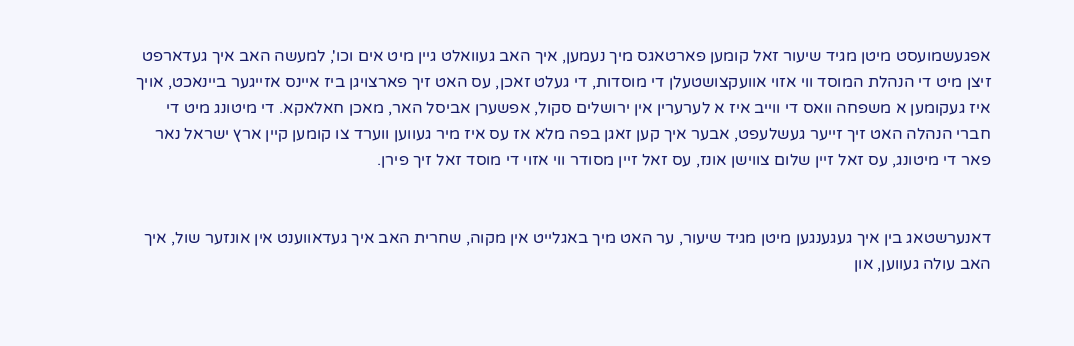אפגעשמועסט מיטן מגיד שיעור זאל קומען פארטאגס מיך נעמען, איך האב געוואלט גיין מיט אים וכו', למעשה האב איך געדארפט זיצן מיט די הנהלת המוסד ווי אזוי אוועקצושטעלן די מוסדות, די געלט זאכן, עס האט זיך פארצויגן ביז איינס אזייגער ביינאכט, אויך איז געקומען א משפחה וואס די ווייב איז א לערערין אין ירושלים סקול, אפשערן אביסל האר, מאכן חאלאקא. די מיטונג מיט די חברי הנהלה האט זיך זייער געשלעפט, אבער איך קען זאגן בפה מלא אז עס איז מיר געווען ווערד צו קומען קיין ארץ ישראל נאר פאר די מיטונג, עס זאל זיין שלום צווישן אונז, עס זאל זיין מסודר ווי אזוי די מוסד זאל זיך פירן.


דאנערשטאג בין איך געגענגען מיטן מגיד שיעור, ער האט מיך באגלייט אין מקוה, שחרית האב איך געדאווענט אין אונזער שול, איך האב עולה געווען, און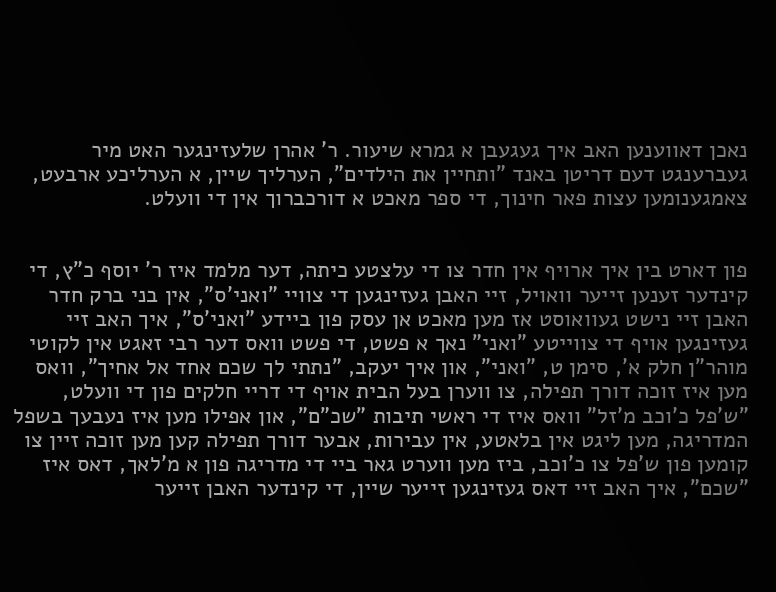נאכן דאווענען האב איך געגעבן א גמרא שיעור. ר' אהרן שלעזינגער האט מיר געברענגט דעם דריטן באנד "ותחיין את הילדים", הערליך שיין, א הערליכע ארבעט, צאמגענומען עצות פאר חינוך, די ספר מאכט א דורכברוך אין די וועלט.


פון דארט בין איך ארויף אין חדר צו די עלצטע כיתה, דער מלמד איז ר' יוסף כ"ץ, די קינדער זענען זייער וואויל, זיי האבן געזינגען די צוויי "ואני'ס", אין בני ברק חדר האבן זיי נישט געוואוסט אז מען מאכט אן עסק פון ביידע "ואני'ס", איך האב זיי געזינגען אויף די צווייטע "ואני" נאך א פשט, די פשט וואס דער רבי זאגט אין לקוטי מוהר"ן חלק א', סימן ט, "ואני", און איך יעקב, "נתתי לך שכם אחד אל אחיך", וואס מען איז זוכה דורך תפילה, צו ווערן בעל הבית אויף די דריי חלקים פון די וועלט, "ש'פל כ'וכב מ'זל" וואס איז די ראשי תיבות "שכ"ם", און אפילו מען איז נעבעך בשפל המדריגה, מען ליגט אין בלאטע, אין עבירות, אבער דורך תפילה קען מען זוכה זיין צו קומען פון ש'פל צו כ'וכב, ביז מען ווערט גאר ביי די מדריגה פון א מ'לאך, דאס איז "שכם", איך האב זיי דאס געזינגען זייער שיין, די קינדער האבן זייער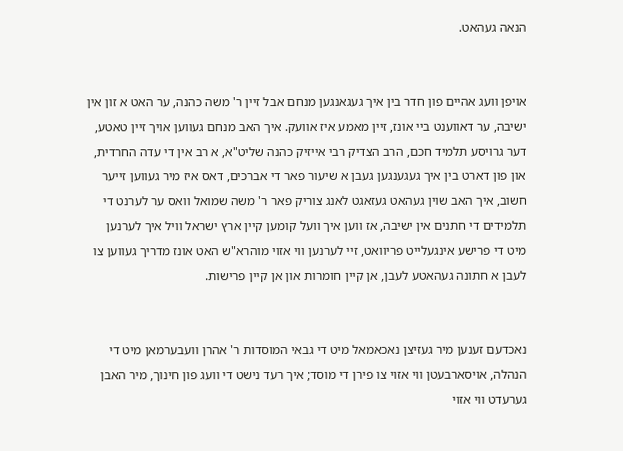הנאה געהאט.


אויפן וועג אהיים פון חדר בין איך געגאנגען מנחם אבל זיין ר' משה כהנה, ער האט א זון אין ישיבה, ער דאווענט ביי אונז, זיין מאמע איז אוועק. איך האב מנחם געווען אויך זיין טאטע, דער גרויסע תלמיד חכם, הרב הצדיק רבי אייזיק כהנה שליט"א, א רב אין די עדה החרדית, און פון דארט בין איך געגענגען געבן א שיעור פאר די אברכים, דאס איז מיר געווען זייער חשוב, איך האב שוין געהאט געזאגט לאנג צוריק פאר ר' משה שמואל וואס ער לערנט די תלמידים די חתנים אין ישיבה, אז ווען איך וועל קומען קיין ארץ ישראל וויל איך לערנען מיט די פרישע אינגעלייט פריוואט, זיי לערנען ווי אזוי מוהרא"ש האט אונז מדריך געווען צו לעבן א חתונה געהאטע לעבן, אן קיין חומרות און אן קיין פרישות.


נאכדעם זענען מיר געזיצן נאכאמאל מיט די גבאי המוסדות ר' אהרן וועבערמאן מיט די הנהלה, אויסארבעטן ווי אזוי צו פירן די מוסד; איך רעד נישט די וועג פון חינוך, מיר האבן גערעדט ווי אזוי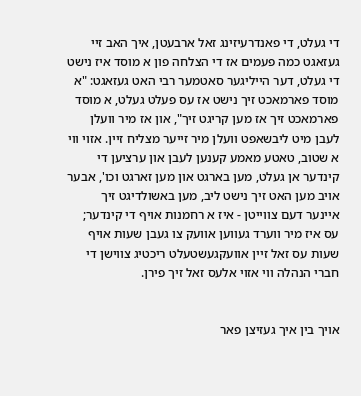די געלט, די פאנדרעיזינג זאל ארבעטן, איך האב זיי געזאגט כמה פעמים אז די הצלחה פון א מוסד איז נישט די געלט, דער הייליגער סאטמער רבי האט געזאגט: "א מוסד פארמאכט זיך נישט אז עס פעלט געלט, א מוסד פארמאכט זיך אז מען קריגט זיך", און אז מיר וועלן לעבן מיט ליבשאפט וועלן מיר זייער מצליח זיין. אזוי ווי א שטוב, טאטע מאמע קענען לעבן און ערציען די קינדער אן געלט, מען בארגט און מען זארגט וכו', אבער אויב מען האט זיך נישט ליב, מען באשולדיגט זיך איינער דעם צווייטן - איז א רחמנות אויף די קינדער; עס איז מיר ווערד געווען אוועק צו געבן שעות אויף שעות עס זאל זיין אוועקגעשטעלט ריכטיג צווישן די חברי הנהלה ווי אזוי אלעס זאל זיך פירן.


אויך בין איך געזיצן פאר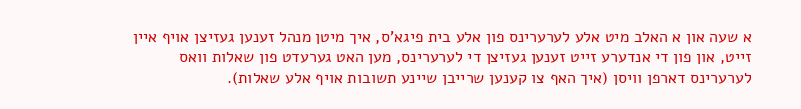א שעה און א האלב מיט אלע לערערינס פון אלע בית פיגא'ס, איך מיטן מנהל זענען געזיצן אויף איין זייט, און פון די אנדערע זייט זענען געזיצן די לערערינס, מען האט גערעדט פון שאלות וואס לערערינס דארפן וויסן (איך האף צו קענען שרייבן שיינע תשובות אויף אלע שאלות).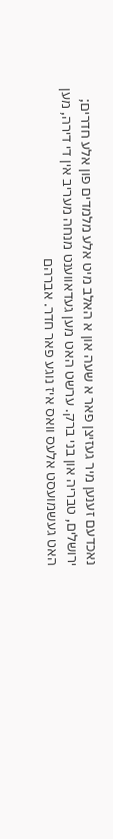נאכדעם זענען מיר געזיצן פאר א שעה און א האלב מיט אלע מלמדים פון אלע חדרים; ירושלים, טבריה און בני ברק. ערשט האט מען געדאווענט מנחה מעריב אין די דירה, מען האט געשמועסט אלעס וואס איז נוגע פאר חדר. אברהם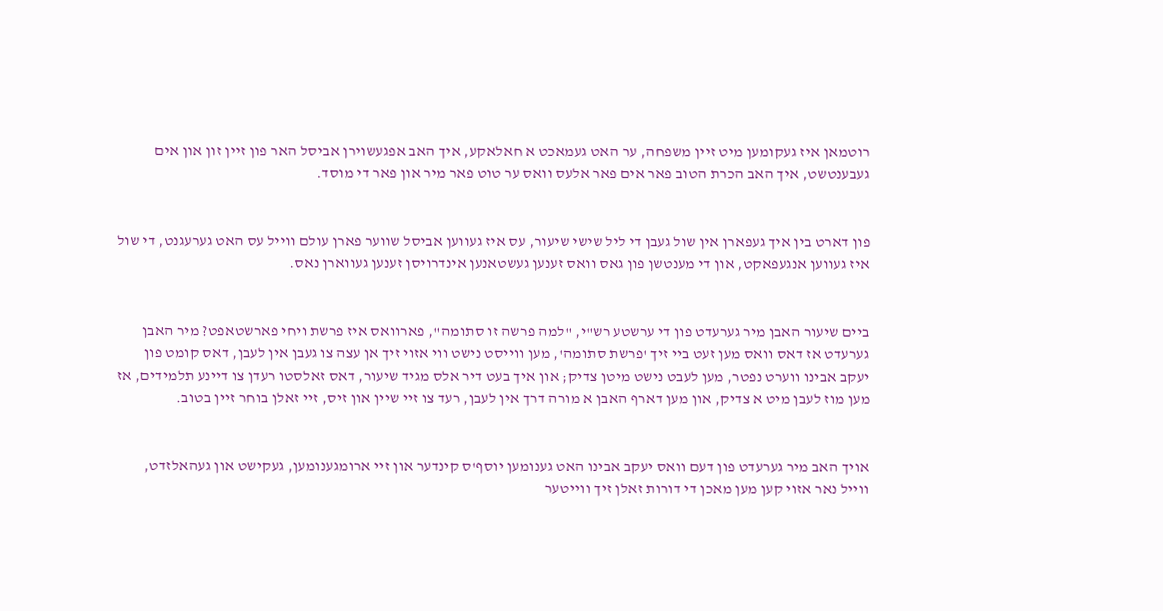רוטמאן איז געקומען מיט זיין משפחה, ער האט געמאכט א חאלאקע, איך האב אפגעשוירן אביסל האר פון זיין זון און אים געבענטשט, איך האב הכרת הטוב פאר אים פאר אלעס וואס ער טוט פאר מיר און פאר די מוסד.


פון דארט בין איך געפארן אין שול געבן די ליל שישי שיעור, עס איז געווען אביסל שווער פארן עולם ווייל עס האט גערעגנט, די שול איז געווען אנגעפאקט, און די מענטשן פון גאס וואס זענען געשטאנען אינדרויסן זענען געווארן נאס.


ביים שיעור האבן מיר גערעדט פון די ערשטע רש"י, "למה פרשה זו סתומה", פארוואס איז פרשת ויחי פארשטאפט? מיר האבן גערעדט אז דאס וואס מען זעט ביי זיך 'פרשת סתומה', מען ווייסט נישט ווי אזוי זיך אן עצה צו געבן אין לעבן, דאס קומט פון יעקב אבינו ווערט נפטר, מען לעבט נישט מיטן צדיק; און איך בעט דיר אלס מגיד שיעור, דאס זאלסטו רעדן צו דיינע תלמידים, אז מען מוז לעבן מיט א צדיק, און מען דארף האבן א מורה דרך אין לעבן, רעד צו זיי שיין און זיס, זיי זאלן בוחר זיין בטוב.


אויך האב מיר גערעדט פון דעם וואס יעקב אבינו האט גענומען יוסף'ס קינדער און זיי ארומגענומען, געקישט און געהאלזדט, ווייל נאר אזוי קען מען מאכן די דורות זאלן זיך ווייטער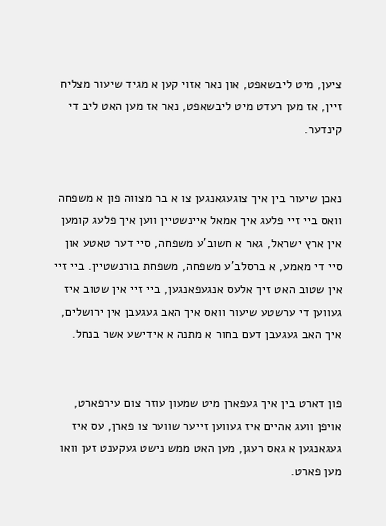ציען, מיט ליבשאפט, און נאר אזוי קען א מגיד שיעור מצליח זיין, אז מען רעדט מיט ליבשאפט, נאר אז מען האט ליב די קינדער.


נאכן שיעור בין איך צוגעגאנגען צו א בר מצווה פון א משפחה וואס ביי זיי פלעג איך אמאל איינשטיין ווען איך פלעג קומען אין ארץ ישראל, גאר א חשוב'ע משפחה, סיי דער טאטע און סיי די מאמע, א ברסלב'ע משפחה, משפחת בורנשטיין. ביי זיי אין שטוב האט זיך אלעס אנגעפאנגען, ביי זיי אין שטוב איז געווען די ערשטע שיעור וואס איך האב געגעבן אין ירושלים, איך האב געגעבן דעם בחור א מתנה א אידישע אשר בנחל.


פון דארט בין איך געפארן מיט שמעון עוזר צום עירפארט, אויפן וועג אהיים איז געווען זייער שווער צו פארן, עס איז געגאנגען א גאס רעגן, מען האט ממש נישט געקענט זען וואו מען פארט.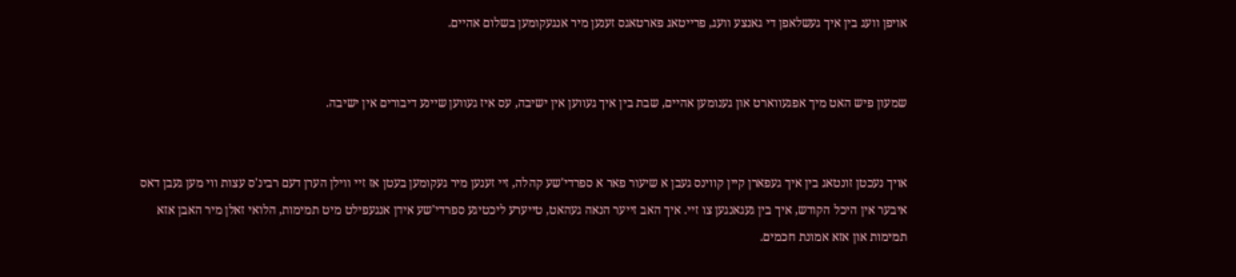אויפן וועג בין איך געשלאפן די גאנצע וועג, פרייטאג פארטאגס זענען מיר אנגעקומען בשלום אהיים.


שמעון פיש האט מיך אפגעווארט און גענומען אהיים, שבת בין איך געווען אין ישיבה, עס איז געווען שיינע דיבורים אין ישיבה.


אויך נעכטן זונטאג בין איך געפארן קיין קווינס געבן א שיעור פאר א ספרדי'שע קהלה, זיי זענען מיר געקומען בעטן אז זיי ווילן הערן דעם רבינ'ס עצות ווי מען געבן דאס איבער אין היכל הקודש, איך בין געגאנגען צו זיי. איך האב זייער הנאה געהאט, טייערע ליכטיגע ספרדי'שע אידן אנגעפילט מיט תמימות, הלואי זאלן מיר האבן אזא תמימות און אזא אמונת חכמים.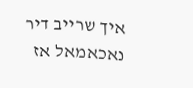איך שרייב דיר נאכאמאל אז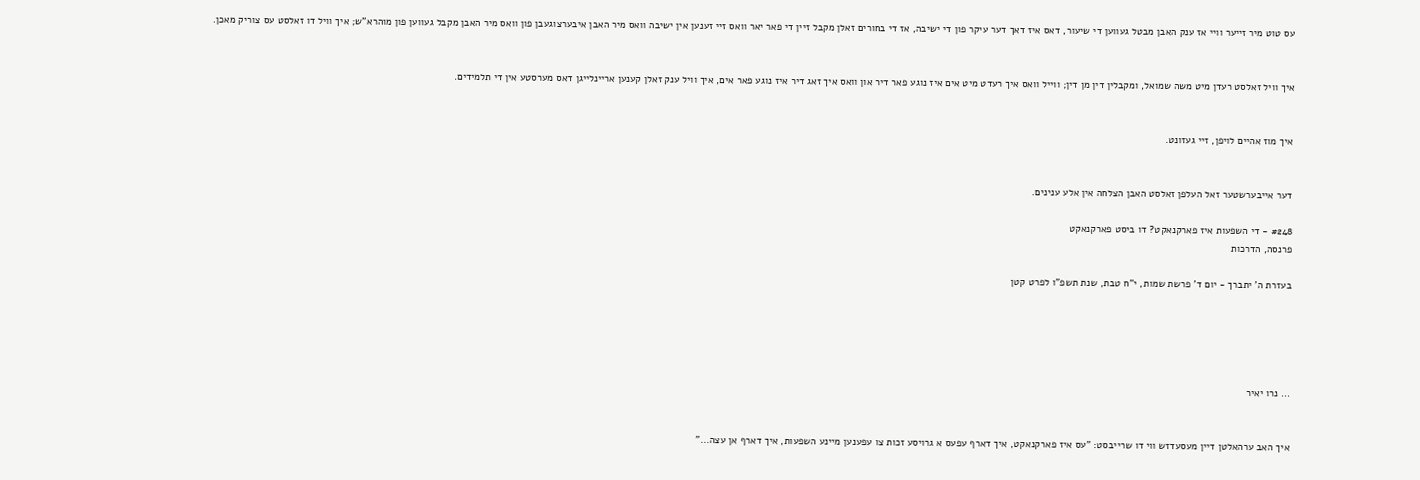עס טוט מיר זייער וויי אז ענק האבן מבטל געווען די שיעור, דאס איז דאך דער עיקר פון די ישיבה, אז די בחורים זאלן מקבל זיין די פאר יאר וואס זיי זענען אין ישיבה וואס מיר האבן איבערצוגעבן פון וואס מיר האבן מקבל געווען פון מוהרא"ש; איך וויל דו זאלסט עס צוריק מאכן.


איך וויל זאלסט רעדן מיט משה שמואל, ומקבלין דין מן דין; ווייל וואס איך רעדט מיט אים איז נוגע פאר דיר און וואס איך זאג דיר איז נוגע פאר אים, איך וויל ענק זאלן קענען אריינלייגן דאס מערסטע אין די תלמידים.


איך מוז אהיים לויפן, זיי געזונט.


דער אייבערשטער זאל העלפן זאלסט האבן הצלחה אין אלע ענינים.

#248 - די השפעות איז פארקנאקט? דו ביסט פארקנאקט
פרנסה, הדרכות

בעזרת ה' יתברך - יום ד' פרשת שמות, י"ח טבת, שנת תשפ"ו לפרט קטן





... נרו יאיר


איך האב ערהאלטן דיין מעסעדזש ווי דו שרייבסט: "עס איז פארקנאקט, איך דארף עפעס א גרויסע זכות צו עפענען מיינע השפעות, איך דארף אן עצה..."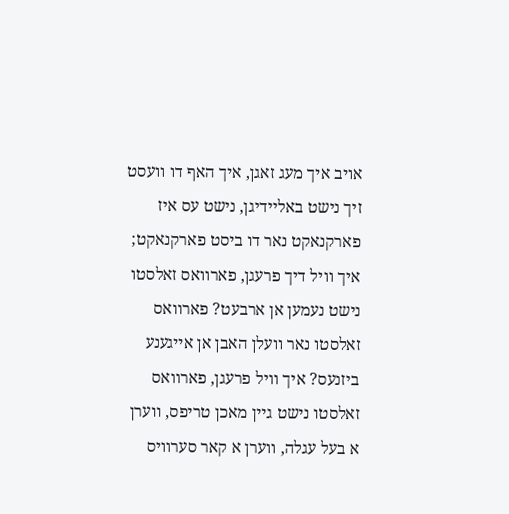אויב איך מעג זאגן, איך האף דו וועסט זיך נישט באליידיגן, נישט עס איז פארקנאקט נאר דו ביסט פארקנאקט; איך וויל דיך פרעגן, פארוואס זאלסטו נישט נעמען אן ארבעט? פארוואס זאלסטו נאר וועלן האבן אן אייגענע ביזנעס? איך וויל פרעגן, פארוואס זאלסטו נישט גיין מאכן טריפס, ווערן א בעל עגלה, ווערן א קאר סערוויס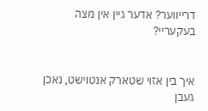דרייווער? אדער גיין אין מצה בעקעריי?


איך בין אזוי שטארק אנטוישט, נאכן געבן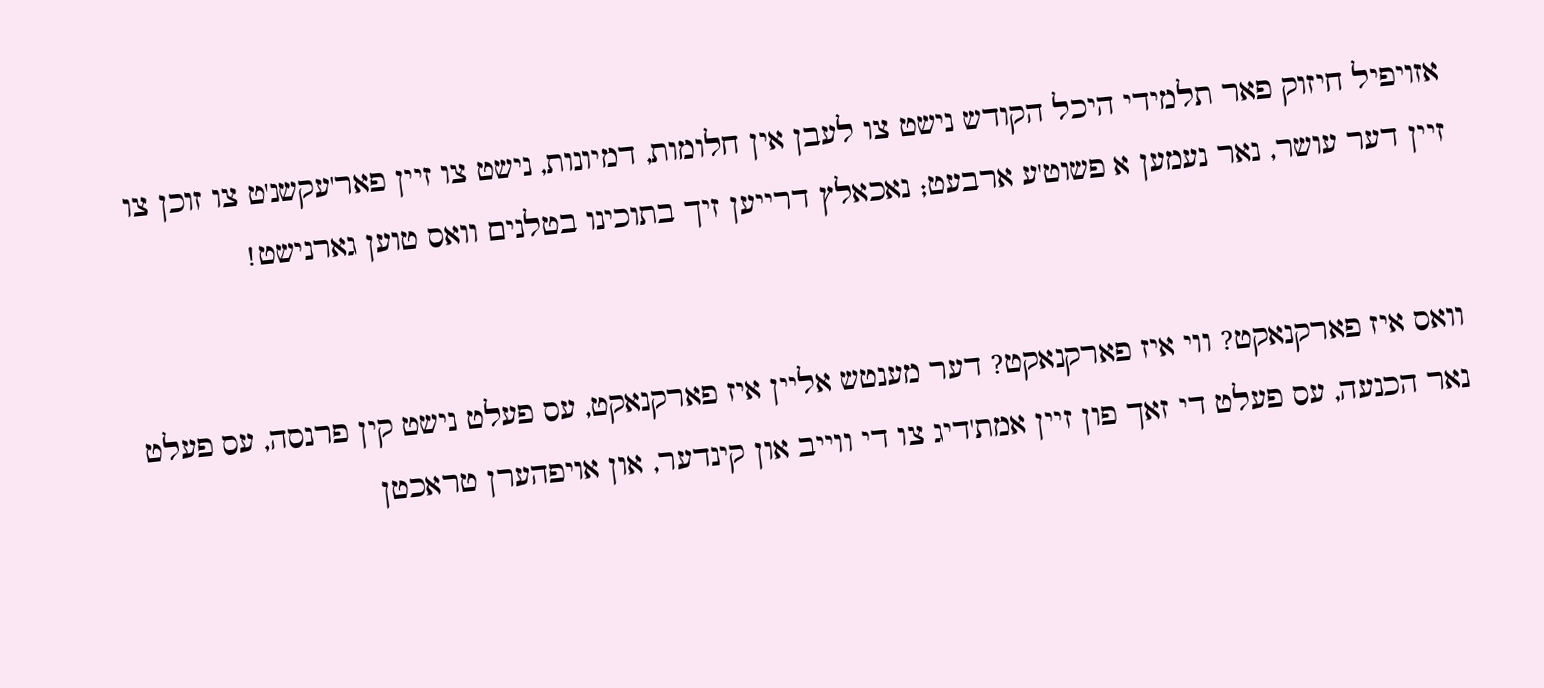אזויפיל חיזוק פאר תלמידי היכל הקודש נישט צו לעבן אין חלומות, דמיונות, נישט צו זיין פאר'עקשנ'ט צו זוכן צו זיין דער עושר, נאר נעמען א פשוט'ע ארבעט; נאכאלץ דרייען זיך בתוכינו בטלנים וואס טוען גארנישט!


וואס איז פארקנאקט? ווי איז פארקנאקט? דער מענטש אליין איז פארקנאקט, עס פעלט נישט קין פרנסה, עס פעלט נאר הכנעה, עס פעלט די זאך פון זיין אמת'דיג צו די ווייב און קינדער, און אויפהערן טראכטן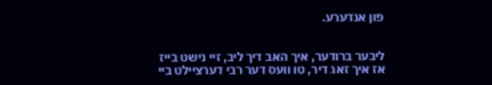פון אנדערע.


ליבער ברודער, איך האב דיך ליב, זיי נישט בייז אז איך זאג דיר, טו וועס דער רבי דערציילט ביי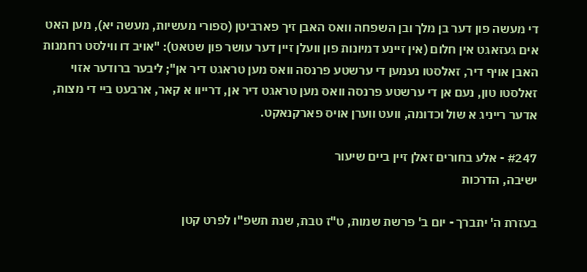די מעשה פון דער בן מלך ובן השפחה וואס האבן זיך פארביטן (ספורי מעשיות, מעשה יא), מען האט אים געזאגט אין חלום (אין זיינע דמיונות פון וועלן זיין דער עושר פון שטאט): "אויב דו ווילסט רחמנות האבן אויף דיר, זאלסטו נעמען די ערשטע פרנסה וואס מען טראגט דיר אן"; ליבער ברודער אזוי זאלסטו טון, נעם אן די ערשטע פרנסה וואס מען טראגט דיר אן, דרייוו א קאר, ארבעט ביי די מצות, אדער רייניג א שול וכדומה, וועט ווערן אויס פארקנאקט.

#247 - אלע בחורים זאלן זיין ביים שיעור
ישיבה, הדרכות

בעזרת ה' יתברך - יום ב' פרשת שמות, ט"ז טבת, שנת תשפ"ו לפרט קטן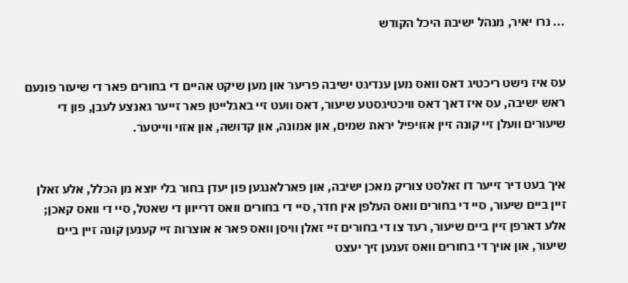... נרו יאיר, מנהל ישיבת היכל הקודש


עס איז נישט ריכטיג דאס וואס מען ענדיגט ישיבה פריער און מען שיקט אהיים די בחורים פאר די שיעור פונעם ראש ישיבה, עס איז דאך דאס וויכטיגסטע שיעור, דאס וועט זיי באגלייטן פאר זייער גאנצע לעבן, פון די שיעורים וועלן זיי קונה זיין אזויפיל יראת שמים, און אמונה, און קדושה, און אזוי ווייטער.


איך בעט דיר זייער דו זאלסט צוריק מאכן ישיבה, און פארלאנגען פון יעדן בחור בלי יוצא מן הכלל, אלע זאלן זיין ביים שיעור, סיי די בחורים וואס העלפן אין חדר, סיי די בחורים וואס דרייוון די שאטל, סיי די וואס קאכן; אלע דארפן זיין ביים שיעור, רעד צו די בחורים זיי זאלן וויסן וואס פאר א אוצרות זיי קענען קונה זיין ביים שיעור, און אויך די בחורים וואס זענען זיך יעצט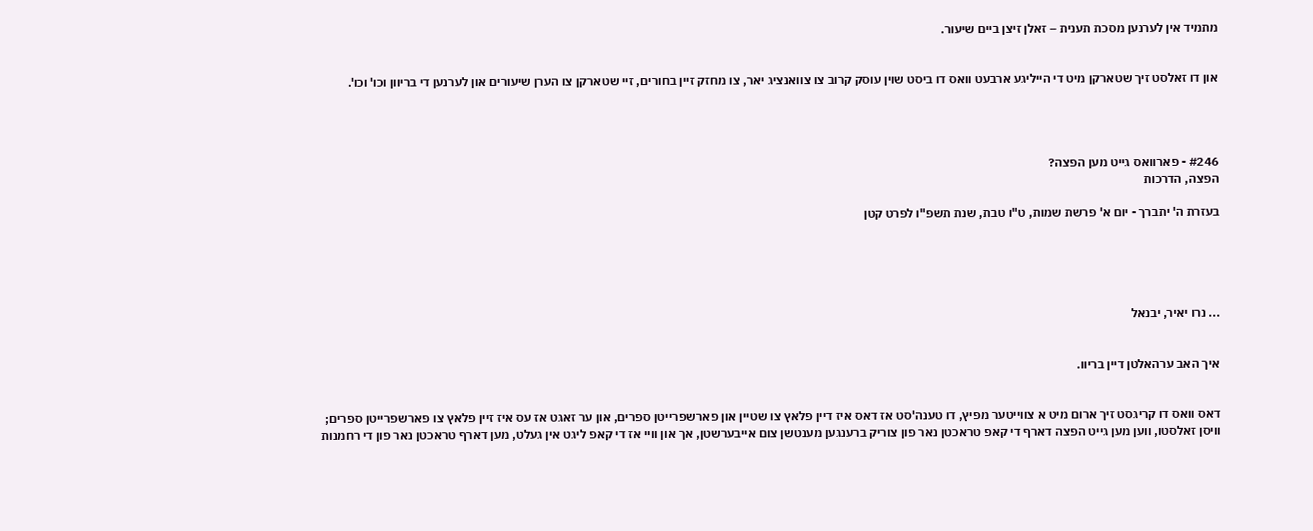מתמיד אין לערנען מסכת תענית – זאלן זיצן ביים שיעור.


און דו זאלסט זיך שטארקן מיט די הייליגע ארבעט וואס דו ביסט שוין עוסק קרוב צו צוואנציג יאר, צו מחזק זיין בחורים, זיי שטארקן צו הערן שיעורים און לערנען די בריוון וכו' וכו'.




#246 - פארוואס גייט מען הפצה?
הפצה, הדרכות

בעזרת ה' יתברך - יום א' פרשת שמות, ט"ו טבת, שנת תשפ"ו לפרט קטן





... נרו יאיר, יבנאל


איך האב ערהאלטן דיין בריוו.


דאס וואס דו קריגסט זיך ארום מיט א צווייטער מפיץ, דו טענה'סט אז דאס איז דיין פלאץ צו שטיין און פארשפרייטן ספרים, און ער זאגט אז עס איז זיין פלאץ צו פארשפרייטן ספרים; וויסן זאלסטו, ווען מען גייט הפצה דארף די קאפ טראכטן נאר פון צוריק ברענגען מענטשן צום אייבערשטן, אך און וויי אז די קאפ ליגט אין געלט, מען דארף טראכטן נאר פון די רחמנות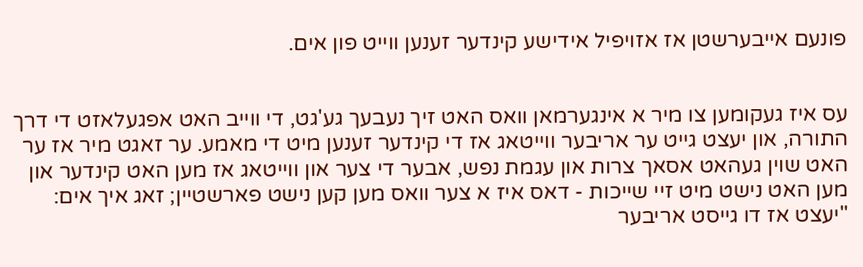פונעם אייבערשטן אז אזויפיל אידישע קינדער זענען ווייט פון אים.


עס איז געקומען צו מיר א אינגערמאן וואס האט זיך נעבעך גע'גט, די ווייב האט אפגעלאזט די דרך התורה, און יעצט גייט ער אריבער ווייטאג אז די קינדער זענען מיט די מאמע. ער זאגט מיר אז ער האט שוין געהאט אסאך צרות און עגמת נפש, אבער די צער און ווייטאג אז מען האט קינדער און מען האט נישט מיט זיי שייכות - דאס איז א צער וואס מען קען נישט פארשטיין; זאג איך אים: "יעצט אז דו גייסט אריבער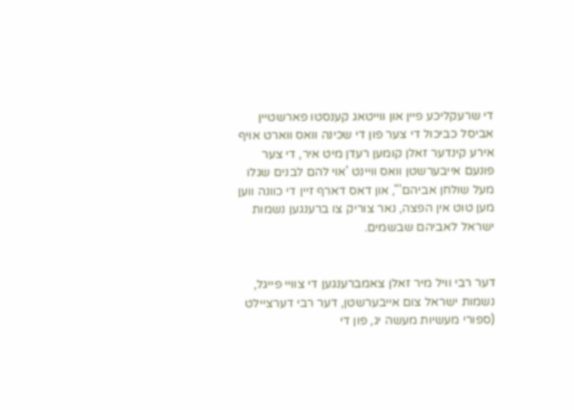די שרעקליכע פיין און ווייטאג קענסטו פארשטיין אביסל כביכול די צער פון די שכינה וואס ווארט אויף אירע קינדער זאלן קומען רעדן מיט איר, די צער פונעם אייבערשטן וואס וויינט 'אוי להם לבנים שגלו מעל שולחן אביהם'", און דאס דארף זיין די כוונה ווען מען טוט אין הפצה, נאר צוריק צו ברענגען נשמות ישראל לאביהם שבשמים.


דער רבי וויל מיר זאלן צאמברענגען די צוויי פייגל, נשמות ישראל צום אייבערשטן, דער רבי דערציילט (ספורי מעשיות מעשה יג, פון די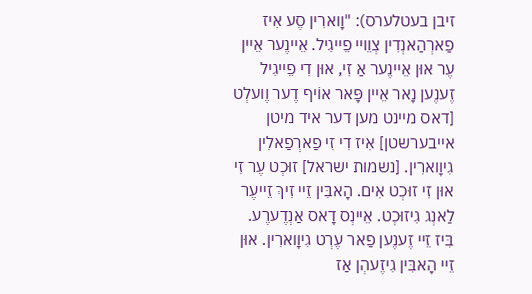זיבן בעטלערס): "וָוארִין סֶע אִיז פַארְהַאנְדִין צְוֵויי פֵייגִיל. אֵיינֶער אֵיין עֶר אוּן אֵיינֶער אַ זִי, אוּן דִי פֵייגִיל זֶענֶען נָאר אֵיין פָּאר אוֹיף דֶער וֶועלְט [דאס מיינט מען דער איד מיטן אייבערשטן] אִיז דִי זִי פַארְפַאלִין גִיוָוארִין. [נשמות ישראל] זוּכְט עֶר זִי אוּן זִי זוּכְט אִים. הָאבִּין זֵיי זִיךְ זֵייעֶר לַאנְג גִיזוּכְט. אֵיינְס דָאס אַנְדֶערֶע. בִּיז זֵיי זֶענֶען פַאר עֶרְט גִיוָוארִין. אוּן זֵיי הָאבִּין גִיזֶעהְן אַז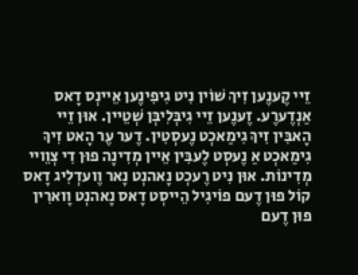זֵיי קֶענֶען זִיךְ שׁוֹין נִיט גִיפִינֶען אֵיינְס דָאס אַנְדֶערֶע. זֶענֶען זֵיי גִיבְּלִיבְּן שְׁטֵיין. אוּן זֵיי הָאבִּין זִיךְ גִימַאכְט נֶעסְטִין. דֶער עֶר הָאט זִיךְ גִימַאכְט אַ נֶעסְט לֶעבִּין אֵיין מְדִינָה פוּן דִי צְוֵויי מְדִינוֹת. אוּן נִיט רֶעכְט נָאהנְט נָאר וֶועדְלִיג דָאס קוֹל פוּן דֶעם פוֹיגִיל הֵייסְט דָאס נָאהנְט וָוארִין פוּן דֶעם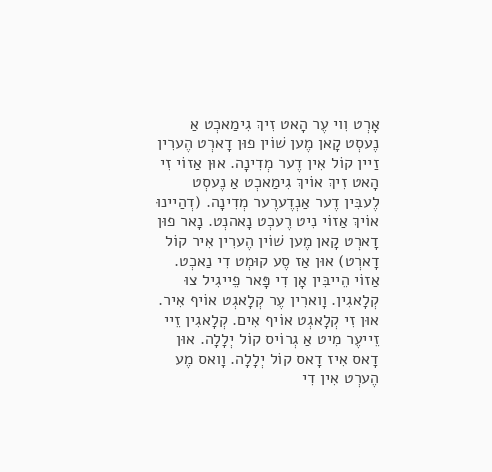אָרְט וִוי עֶר הָאט זִיךְ גִימַאכְט אַ נֶעסְט קָאן מֶען שׁוֹין פוּן דָארְט הֶערִין זַיין קוֹל אִין דֶער מְדִינָה. אוּן אַזוֹי זִי הָאט זִיךְ אוֹיךְ גִימַאכְט אַ נֶעסְט לֶעבִּין דֶער אַנְדֶערֶער מְדִינָה. (דְהַיינוּ אוֹיךְ אַזוֹי נִיט רֶעכְט נָאהנְט. נָאר פוּן דָארְט קָאן מֶען שׁוֹין הֶערִין אִיר קוֹל דָארְט) אוּן אַז סֶע קוּמְט דִי נַאכְט. אַזוֹי הֵייבִּין אָן דִי פָּאר פֵייגִיל צוּ קְלָאגִין. וָוארִין עֶר קְלָאגְט אוֹיף אִיר. אוּן זִי קְלָאגְט אוֹיף אִים. קְלָאגִין זֵיי זֵייעֶר מִיט אַ גְרוֹיס קוֹל יְלָלָה. אוּן דָאס אִיז דָאס קוֹל יְלָלָה. וָואס מֶע הֶערְט אִין דִי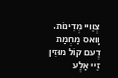צְוֵויי מְדִינוֹת. וָואס מַחְמַת דֶעם קוֹל מוּזִין זֵיי אַלֶע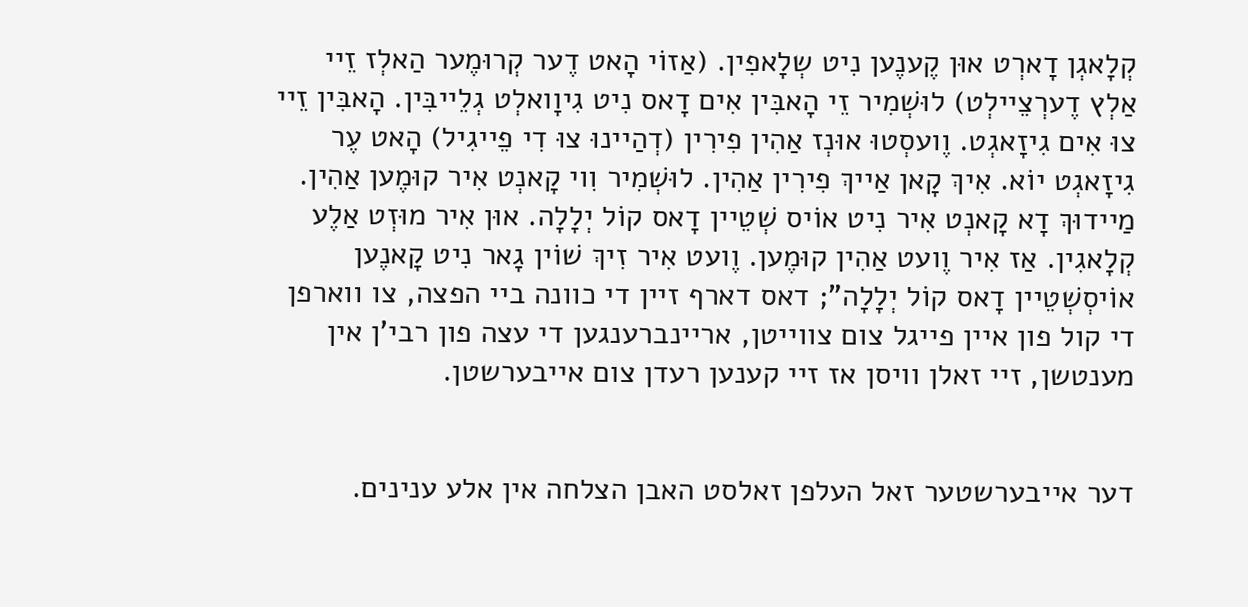קְלָאגְן דָארְט אוּן קֶענֶען נִיט שְלָאפִין. (אַזוֹי הָאט דֶער קְרוּמֶער הַאלְז זֵיי אַלְץ דֶערְצֵיילְט) לוּשְׁמִיר זֵי הָאבִּין אִים דָאס נִיט גִיוָואלְט גְלֵייבִּין. הָאבִּין זֵיי צוּ אִים גִיזָאגְט. וֶועסְטוּ אוּנְז אַהִין פִירִין (דְהַיינוּ צוּ דִי פֵייגִיל) הָאט עֶר גִיזָאגְט יוֹא. אִיךְ קָאן אַייךְ פִירִין אַהִין. לוּשְׁמִיר וִוי קָאנְט אִיר קוּמֶען אַהִין. מַיידוּךְ דָא קָאנְט אִיר נִיט אוֹיס שְׁטֵיין דָאס קוֹל יְלָלָה. אוּן אִיר מוּזְט אַלֶע קְלָאגִין. אַז אִיר וֶועט אַהִין קוּמֶען. וֶועט אִיר זִיךְ שׁוֹין גָאר נִיט קָאנֶען אוֹיסְשְׁטֵיין דָאס קוֹל יְלָלָה"; דאס דארף זיין די כוונה ביי הפצה, צו ווארפן די קול פון איין פייגל צום צווייטן, אריינברענגען די עצה פון רבי'ן אין מענטשן, זיי זאלן וויסן אז זיי קענען רעדן צום אייבערשטן.


דער אייבערשטער זאל העלפן זאלסט האבן הצלחה אין אלע ענינים.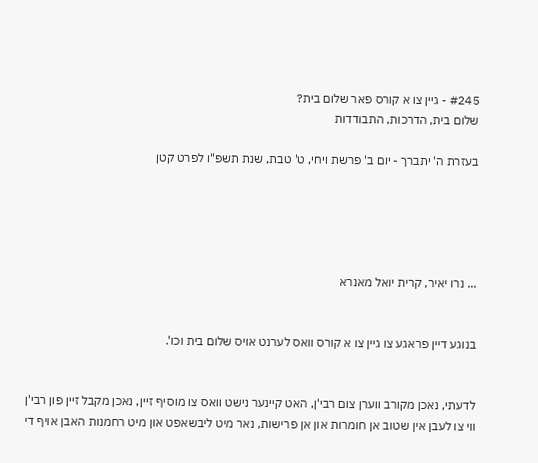#245 - גיין צו א קורס פאר שלום בית?
שלום בית, הדרכות, התבודדות

בעזרת ה' יתברך - יום ב' פרשת ויחי, ט' טבת, שנת תשפ"ו לפרט קטן





... נרו יאיר, קרית יואל מאנרא


בנוגע דיין פראגע צו גיין צו א קורס וואס לערנט אויס שלום בית וכו'.


לדעתי, נאכן מקורב ווערן צום רבי'ן, האט קיינער נישט וואס צו מוסיף זיין, נאכן מקבל זיין פון רבי'ן ווי צו לעבן אין שטוב אן חומרות און אן פרישות, נאר מיט ליבשאפט און מיט רחמנות האבן אויף די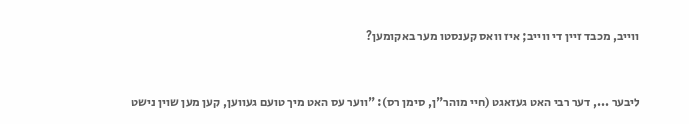ווייב, מכבד זיין די ווייב; איז וואס קענסטו מער באקומען?


ליבער ..., דער רבי האט געזאגט (חיי מוהר"ן, סימן רס): "ווער עס האט מיך טועם געווען, קען מען שוין נישט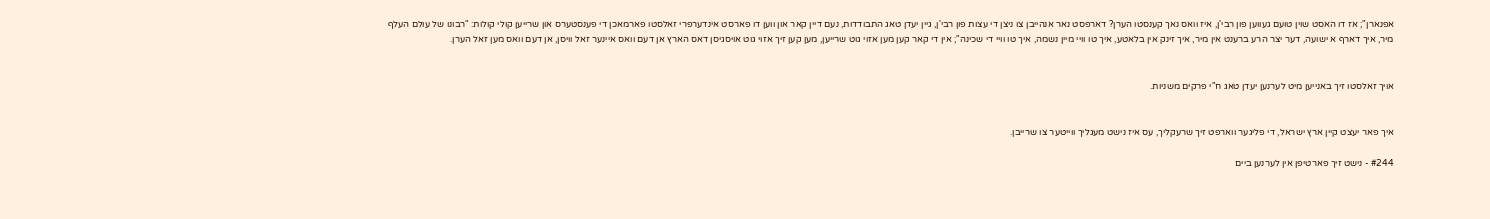אפנארן"; אז דו האסט שוין טועם געווען פון רבי'ן, איז וואס נאך קענסטו הערן? דארפסט נאר אנהייבן צו ניצן די עצות פון רבי'ן, גיין יעדן טאג התבודדות, נעם דיין קאר און ווען דו פארסט אינדערפרי זאלסטו פארמאכן די פענסטערס און שרייען קולי קולות: "רבונו של עולם העלף מיר, איך דארף א ישועה, דער יצר הרע ברענט אין מיר, איך זינק אין בלאטע, איך טו וויי מיין נשמה, איך טו וויי די שכינה"; אין די קאר קען מען אזוי גוט שרייען, מען קען זיך אזוי גוט אויסגיסן דאס הארץ אן דעם וואס איינער זאל וויסן, אן דעם וואס מען זאל הערן.


אויך זאלסטו זיך באנייען מיט לערנען יעדן טאג ח"י פרקים משניות.


איך פאר יעצט קיין ארץ ישראל, די פליגער ווארפט זיך שרעקליך, עס איז נישט מעגליך ווייטער צו שרייבן.

#244 - נישט זיך פארטיפן אין לערנען ביים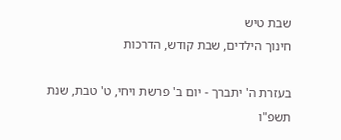שבת טיש
חינוך הילדים, שבת קודש, הדרכות

בעזרת ה' יתברך - יום ב' פרשת ויחי, ט' טבת, שנת תשפ"ו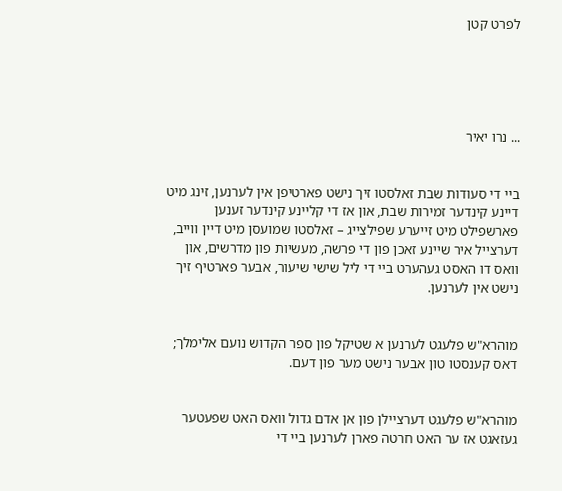לפרט קטן





... נרו יאיר


ביי די סעודות שבת זאלסטו זיך נישט פארטיפן אין לערנען, זינג מיט דיינע קינדער זמירות שבת, און אז די קליינע קינדער זענען פארשפילט מיט זייערע שפילצייג – זאלסטו שמועסן מיט דיין ווייב, דערצייל איר שיינע זאכן פון די פרשה, מעשיות פון מדרשים, און וואס דו האסט געהערט ביי די ליל שישי שיעור, אבער פארטיף זיך נישט אין לערנען.


מוהרא"ש פלעגט לערנען א שטיקל פון ספר הקדוש נועם אלימלך; דאס קענסטו טון אבער נישט מער פון דעם.


מוהרא"ש פלעגט דערציילן פון אן אדם גדול וואס האט שפעטער געזאגט אז ער האט חרטה פארן לערנען ביי די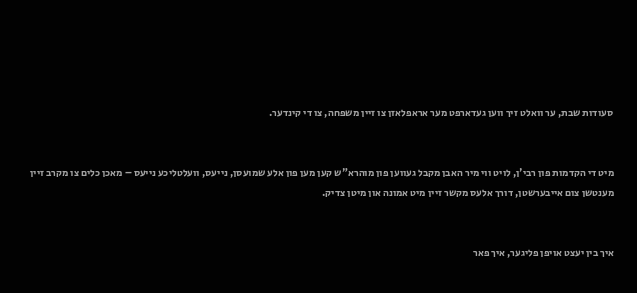סעודות שבת, ער וואלט זיך ווען געדארפט מער אראפלאזן צו זיין משפחה, צו די קינדער.


מיט די הקדמות פון רבי'ן, לויט ווי מיר האבן מקבל געווען פון מוהרא"ש קען מען פון אלע שמועסן, נייעס, וועלטליכע נייעס – מאכן כלים צו מקרב זיין מענטשן צום אייבערשטן, דורך אלעס מקשר זיין מיט אמונה און מיטן צדיק.


איך בין יעצט אויפן פליגער, איך פאר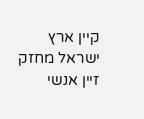קיין ארץ ישראל מחזק זיין אנשי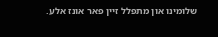שלומינו און מתפלל זיין פאר אונז אלע.